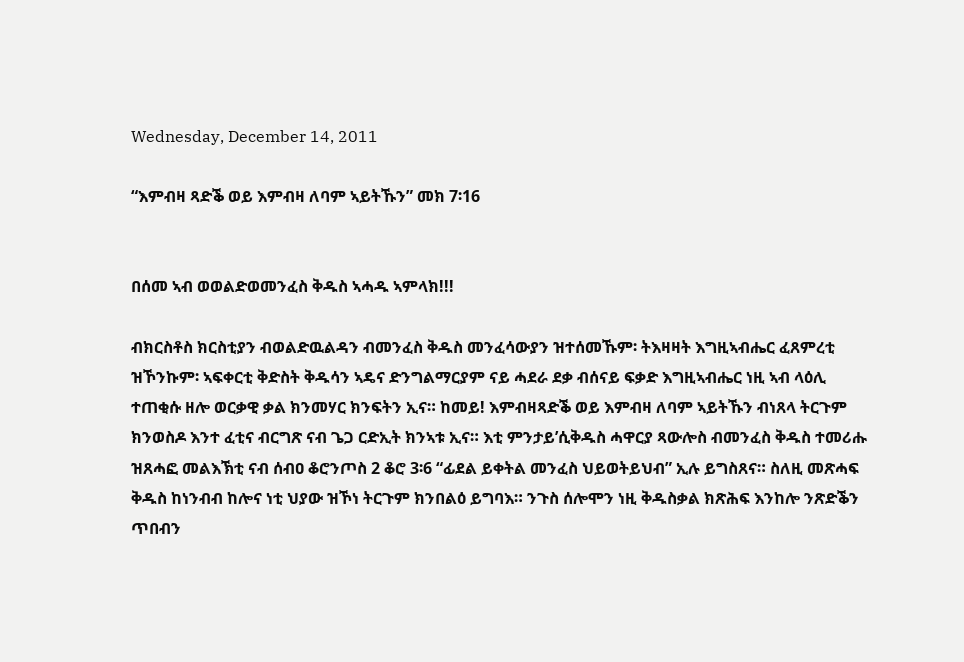Wednesday, December 14, 2011

“እምብዛ ጻድቕ ወይ እምብዛ ለባም ኣይትኹን” መክ 7፡16


በሰመ ኣብ ወወልድወመንፈስ ቅዱስ ኣሓዱ ኣምላክ!!!

ብክርስቶስ ክርስቲያን ብወልድዉልዳን ብመንፈስ ቅዱስ መንፈሳውያን ዝተሰመኹም፡ ትእዛዛት እግዚኣብሔር ፈጸምረቲ ዝኾንኩም፡ ኣፍቀርቲ ቅድስት ቅዱሳን ኣዴና ድንግልማርያም ናይ ሓደራ ደቃ ብሰናይ ፍቃድ እግዚኣብሔር ነዚ ኣብ ላዕሊ ተጠቂሱ ዘሎ ወርቃዊ ቃል ክንመሃር ክንፍትን ኢና። ከመይ! እምብዛጻድቕ ወይ እምብዛ ለባም ኣይትኹን ብነጸላ ትርጉም ክንወስዶ እንተ ፈቲና ብርግጽ ናብ ጌጋ ርድኢት ክንኣቱ ኢና። እቲ ምንታይ’ሲቅዱስ ሓዋርያ ጻውሎስ ብመንፈስ ቅዱስ ተመሪሑ ዝጸሓፎ መልእኽቲ ናብ ሰብዐ ቆሮንጦስ 2 ቆሮ 3፡6 “ፊደል ይቀትል መንፈስ ህይወትይህብ” ኢሉ ይግስጸና። ስለዚ መጽሓፍ ቅዱስ ከነንብብ ከሎና ነቲ ህያው ዝኾነ ትርጉም ክንበልዕ ይግባእ። ንጉስ ሰሎሞን ነዚ ቅዱስቃል ክጽሕፍ እንከሎ ንጽድቕን ጥበብን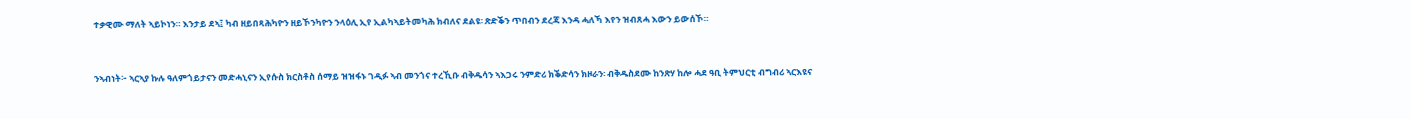ተቃዊሙ ማለት ኣይኮነን። እንታይ ደኣ፤ ካብ ዘይበጻሕካዮን ዘይኾንካዮን ንላዕሊ ኢየ ኢልካኣይትመካሕ ክብለና ደልዩ፡ ጽድቕን ጥበብን ደረጃ እንዳ ሓለኻ እየን ዝብጸሓ እውን ይውሰኾ።


ንኣብነት፦ ኣርኣያ ኩሉ ዓለምጎይታናን መድሓኒናን ኢየሱስ ክርስቶስ ሰማይ ዝዝፋኑ ገዲፉ ኣብ መንጎና ተረኺቡ ብቅዱሳን ኣእጋሩ ንምድሪ ክቕድሳን ክዞራን፡ ብቅዱስደሙ ከንጽሃ ከሎ ሓደ ዓቢ ትምህርቲ ብግብሪ ኣርእዩና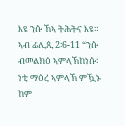እዩ ንሱ ኸኣ ትሕትና እዩ። ኣብ ፊሊጲ 2፡6-11 “ንሱ ብመልክዕ ኣምላኽከነሱ፡ ነቲ ማዕረ ኣምላኽ ምዃኑ ከም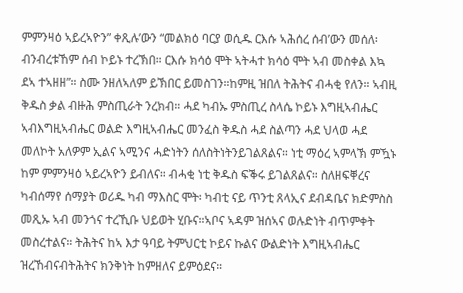ምምንዛዕ ኣይረኣዮን” ቀጺሉ’ውን “መልክዕ ባርያ ወሲዱ ርእሱ ኣሕሰረ ሰብ’ውን መሰለ፡ ብንብረቱኸም ሰብ ኮይኑ ተረኽበ። ርእሱ ክሳዕ ሞት ኣትሓተ ክሳዕ ሞት ኣብ መስቀል እኳ ደኣ ተኣዘዘ”። ስሙ ንዘለኣለም ይኽበር ይመስገን።ከምዚ ዝበለ ትሕትና ብሓቂ የለን። ኣብዚ ቅዱስ ቃል ብዙሕ ምስጢራት ንረክብ። ሓደ ካብኡ ምስጢረ ስላሴ ኮይኑ እግዚኣብሔር ኣብእግዚኣብሔር ወልድ እግዚኣብሔር መንፈስ ቅዱስ ሓደ ስልጣን ሓደ ህላወ ሓደ መለኮት አለዎም ኢልና ኣሚንና ሓድነትን ሰለስትነትንይገልጸልና። ነቲ ማዕረ ኣምላኽ ምዃኑ ከም ምምንዛዕ ኣይረኣዮን ይብለና። ብሓቂ ነቲ ቅዱስ ፍቕሩ ይገልጸልና። ስለዘፍቐረና ካብሰማየ ሰማያት ወሪዱ ካብ ማእስር ሞት፡ ካብቲ ናይ ጥንቲ ጸላኢና ደብዳቤና ክድምስስ መጺኡ ኣብ መንጎና ተረኺቡ ህይወት ሂቡና።ኣቦና ኣዳም ዝሰኣና ወሉድነት ብጥምቀት መስረተልና። ትሕትና ከኣ እታ ዓባይ ትምህርቲ ኮይና ኩልና ውልድነት እግዚኣብሔር ዝረኸብናብትሕትና ክንቅነት ከምዘለና ይምዕደና።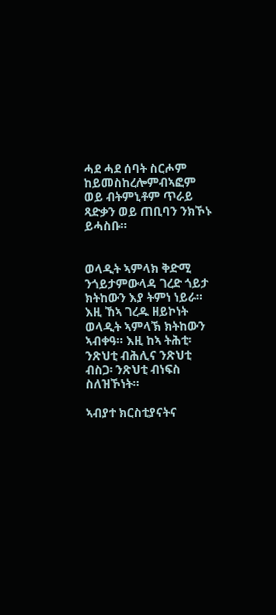ሓደ ሓደ ሰባት ስርሖም ከይመስከረሎምብኣፎም ወይ ብትምኒቶም ጥራይ ጻድቃን ወይ ጠቢባን ንክኾኑ ይሓስቡ።


ወላዲት ኣምላክ ቅድሚ ንጎይታምውላዳ ገረድ ጎይታ ክትከውን እያ ትምነ ነይራ። እዚ ኸኣ ገረዱ ዘይኮነት ወላዲት ኣምላኽ ክትከውን ኣብቀዓ። እዚ ከኣ ትሕቲ፡ንጽህቲ ብሕሊና ንጽህቲ ብስጋ፡ ንጽህቲ ብነፍስ ስለዝኾነት።

ኣብያተ ክርስቲያናትና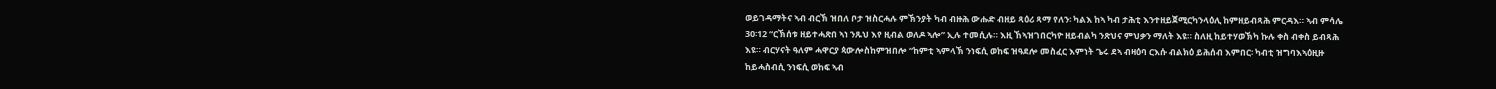ወይገዳማትና ኣብ ብርኽ ዝበለ ቦታ ዝስርሓሉ ምኽንያት ካብ ብዙሕ ውሑድ ብዘይ ጻዕሪ ጻማ የለን፡ ካልእ ከኣ ካብ ታሕቲ እንተዘይጀሚርካንላዕሊ ከምዘይብጻሕ ምርዳእ። ኣብ ምሳሌ 30፡12 “ርኽሰቱ ዘይተሓጽበ ኣነ ንጹህ እየ ዚብል ወለዶ ኣሎ” ኢሉ ተመሲሉ። እዚ ኸኣዝገበርካዮ ዘይብልካ ንጽህና ምህቃን ማለት እዩ። ስለዚ ከይተሃወኽካ ኩሉ ቀስ ብቀስ ይብጻሕ እዩ። ብርሃናት ዓለም ሓዋርያ ጳውሎስከምዝበሎ “ከምቲ ኣምላኽ ንነፍሲ ወከፍ ዝዓደሎ መስፈር እምነት ጌሩ ደኣ ብዛዕባ ርእሱ ብልክዕ ይሕሰብ እምበር፡ ካብቲ ዝግባእኣዕዚዙ ከይሓስብሲ ንነፍሲ ወከፍ ኣብ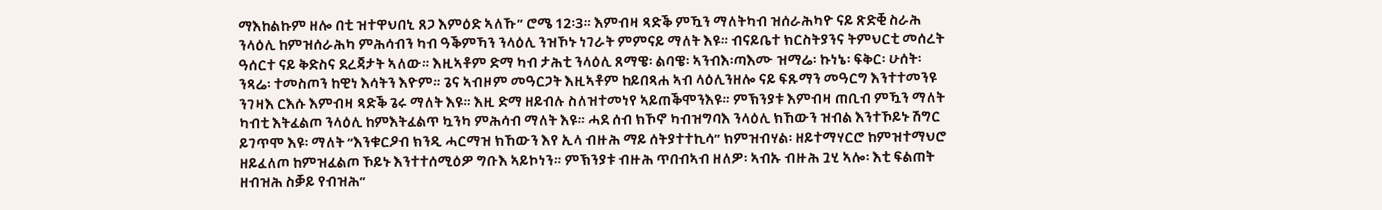ማእከልኩም ዘሎ በቲ ዝተዋህበኒ ጸጋ እምዕድ ኣለኹ” ሮሜ 12፡3። እምብዛ ጻድቕ ምዃን ማለትካብ ዝሰራሕካዮ ናይ ጽድቒ ስራሕ ንላዕሊ ከምዝሰራሕካ ምሕሳብን ካብ ዓቕምኻን ንላዕሊ ንዝኾኑ ነገራት ምምናይ ማለት እዩ። ብናይቤተ ክርስትያንና ትምህርቲ መሰረት ዓሰርተ ናይ ቅድስና ደረጃታት ኣለው። እዚኣቶም ድማ ካብ ታሕቲ ንላዕሊ ጸማዌ፡ ልባዌ፡ ኣንብእ፡ጣእሙ ዝማሬ፡ ኩነኔ፡ ፍቅር፡ ሁሰት፡ ንጻሬ፡ ተመስጦን ከዊነ እሳትን እዮም። ጌና ኣብዞም መዓርጋት እዚኣቶም ከይበጻሐ ኣብ ላዕሊንዘሎ ናይ ፍጹማን መዓርግ እንተተመንዩ ንገዛእ ርእሱ እምብዛ ጻድቕ ጌሩ ማለት እዩ። እዚ ድማ ዘይብሉ ስለዝተመነየ ኣይጠቕሞንእዩ። ምኽንያቱ እምብዛ ጠቢብ ምዃን ማለት ካብቲ እትፈልጦ ንላዕሊ ከምእትፈልጥ ኳንካ ምሕሳብ ማለት እዩ። ሓደ ሰብ ክኾኖ ካብዝግባእ ንላዕሊ ክኸውን ዝብል እንተኾይኑ ሽግር ይገጥሞ እዩ፡ ማለት “እንቁርዖብ ክንዲ ሓርማዝ ክኸውን እየ ኢላ ብዙሕ ማይ ሰትያተተኪሳ” ክምዝብሃል፡ ዘይተማሃርሮ ከምዝተማህሮ ዘይፈለጦ ከምዝፈልጦ ኾይኑ እንተተሰሚዕዎ ግቡእ ኣይኮነን። ምኽንያቱ ብዙሕ ጥበብኣብ ዘለዎ፡ ኣብኡ ብዙሕ ጓሂ ኣሎ፡ እቲ ፍልጠት ዘብዝሕ ስቓይ የብዝሕ”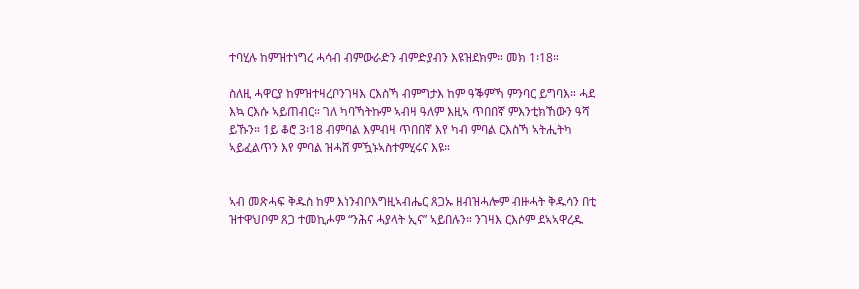ተባሂሉ ከምዝተነግረ ሓሳብ ብምውራድን ብምድያብን እዩዝደክም። መክ 1፡18።

ስለዚ ሓዋርያ ከምዝተዛረቦንገዛእ ርእስኻ ብምግታእ ከም ዓቕምኻ ምንባር ይግባእ። ሓደ እኳ ርእሱ ኣይጠብር። ገለ ካባኻትኩም ኣብዛ ዓለም እዚኣ ጥበበኛ ምእንቲክኸውን ዓሻ ይኹን። 1ይ ቆሮ 3፡18 ብምባል እምብዛ ጥበበኛ እየ ካብ ምባል ርእስኻ ኣትሒትካ ኣይፈልጥን እየ ምባል ዝሓሸ ምዃኑኣስተምሂሩና እዩ።


ኣብ መጽሓፍ ቅዱስ ከም እነንብቦእግዚኣብሔር ጸጋኡ ዘብዝሓሎም ብዙሓት ቅዱሳን በቲ ዝተዋህቦም ጸጋ ተመኪሖም “ንሕና ሓያላት ኢና” ኣይበሉን። ንገዛእ ርእሶም ደኣኣዋረዱ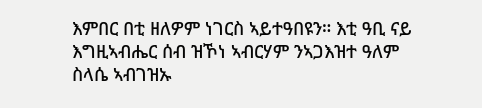እምበር በቲ ዘለዎም ነገርስ ኣይተዓበዩን። እቲ ዓቢ ናይ እግዚኣብሔር ሰብ ዝኾነ ኣብርሃም ንኣጋእዝተ ዓለም ስላሴ ኣብገዝኡ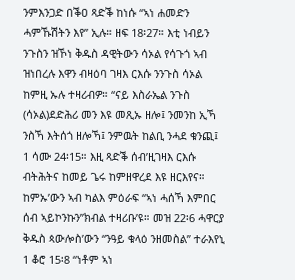ንምእንጋድ በቕዐ ጻድቕ ከነሱ “ኣነ ሐመድን ሓምኹሽትን እየ” ኢሉ። ዘፍ 18፡27። እቲ ነብይን ንጉስን ዝኾነ ቅዱስ ዳዊትውን ሳኦል የሳጉጎ ኣብ ዝነበረሉ እዋን ብዛዕባ ገዛእ ርእሱ ንንጉስ ሳኦል ከምዚ ኡሉ ተዛሪብዎ። “ናይ እስራኤል ንጉስ (ሳኦል)ደድሕሪ መን እዩ መጺኡ ዘሎ፤ ንመንከ ኢኻ ንስኻ እትሰጎ ዘሎኻ፤ ንምዉት ከልቢ ንሓደ ቁንጪ፤ 1 ሳሙ 24፡15። እዚ ጻድቕ ሰብ’ዚገዛእ ርእሱ ብትሕትና ከመይ ጌሩ ከምዘዋረደ እዩ ዘርእየና። ከምኡ’ውን ኣብ ካልእ ምዕራፍ “ኣነ ሓሰኻ እምበር ሰብ ኣይኮንኩን”ክብል ተዛሪቡ’ዩ። መዝ 22፡6 ሓዋርያ ቅዱስ ጳውሎስ’ውን “ንዓይ ቁላዕ ንዘመስል” ተራእየኒ 1 ቆሮ 15፡8 “ነቶም ኣነ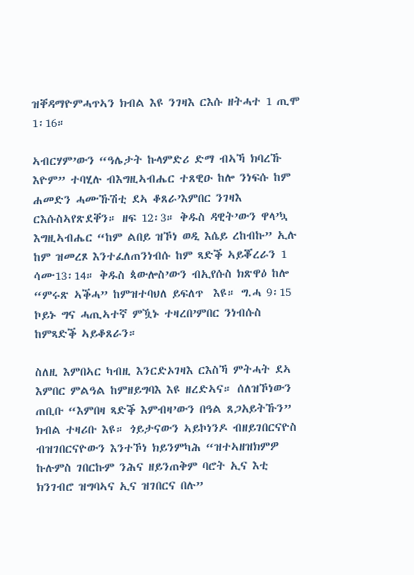ዝቐዳማዮምሓጥኣን ክብል እዩ ንገዛእ ርእሱ ዘትሓተ 1 ጢሞ 1፡16።

ኣብርሃም’ውን “ዓሌታት ኩላምድሪ ድማ ብኣኻ ክባረኹ እዮም” ተባሂሉ ብእግዚኣብሔር ተጸዊዑ ከሎ ንነፍሱ ከም ሐመድን ሓሙኹሽቲ ደኣ ቆጸራ’እምበር ንገዛእ ርእሱስኣየጽደቐን። ዘፍ 12፡3። ቅዱስ ዳዊት’ውን ዋላ’ኳ እግዚኣብሔር “ከም ልበይ ዝኾነ ወዲ እሴይ ረከብኩ” ኢሉ ከም ዝመረጾ እንተፈለጠንነብሱ ከም ጻድቕ ኣይቖረራን 1 ሳሙ13፡14። ቅዱስ ጳውሎስ’ውን ብኢየሱስ ክጽዋዕ ከሎ “ምሩጽ ኣቕሓ” ከምዝተባህለ ይፍለጥ  እዩ። ግ.ሓ 9፡15 ኮይኑ ግና ሓጢኣተኛ ምዃኑ ተዛረበ’ምበር ንነብሱስ ከምጻድቕ ኣይቆጸራን።

ስለዚ እምበኣር ካብዚ እንርድኦገዛእ ርእስኻ ምትሓት ደኣ እምበር ምልዓል ከምዘይግባእ እዩ ዘረድኣና። ሰለዝኾነውን ጠቢቡ “እምበዛ ጻድቕ እምብዛ’ውን በዓል ጸጋአይትኹን” ክብል ተዛሪቡ እዩ። ጎይታናውን ኣይኮነንዶ ብዘይገበርናዮስ ብዝገበርናዮውን እንተኾነ ክይንምካሕ “ዝተኣዘዝክምዎ ኩሉምስ ገበርኩም ንሕና ዘይንጠቅም ባሮት ኢና እቲ ክንገብሮ ዝግባኣና ኢና ዝገበርና በሉ”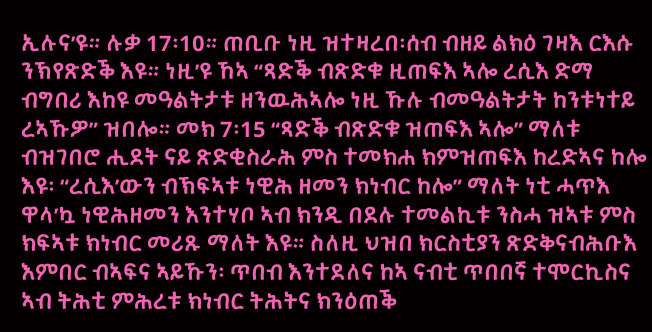ኢሉና’ዩ። ሉቃ 17፡10። ጠቢቡ ነዚ ዝተዛረበ፡ሰብ ብዘይ ልክዕ ገዛእ ርእሱ ንኽየጽድቕ እዩ። ነዚ’ዩ ኸኣ “ጻድቕ ብጽድቁ ዚጠፍእ ኣሎ ረሲእ ድማ ብግበሪ እከዩ መዓልትታቱ ዘንዉሕኣሎ ነዚ ኹሉ ብመዓልትታት ከንቱነተይ ረኣኹዎ” ዝበሎ። መክ 7፡15 “ጻድቕ ብጽድቁ ዝጠፍእ ኣሎ” ማለቱ ብዝገበሮ ሒደት ናይ ጽድቂስራሕ ምስ ተመክሐ ክምዝጠፍእ ከረድኣና ከሎ እዩ፡ “ረሲእ’ውን ብኽፍኣቱ ነዊሕ ዘመን ክነብር ከሎ” ማለት ነቲ ሓጥእ ዋላ’ኳ ነዊሕዘመን እንተሃቦ ኣብ ክንዲ በደሉ ተመልኪቱ ንስሓ ዝኣቱ ምስ ክፍኣቱ ክነብር መሪጹ ማለት እዩ። ስለዚ ህዝበ ክርስቲያን ጽድቅናብሕቡእ እምበር ብኣፍና ኣይኹን፡ ጥበብ እንተደለና ከኣ ናብቲ ጥበበኛ ተሞርኪስና ኣብ ትሕቲ ምሕረቱ ክነብር ትሕትና ክንዕጠቕ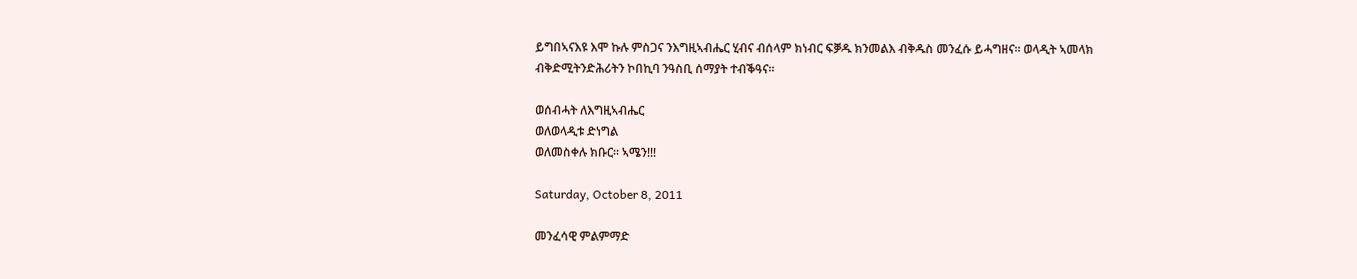ይግበኣናእዩ እሞ ኩሉ ምስጋና ንእግዚኣብሔር ሂብና ብሰላም ክነብር ፍቓዱ ክንመልእ ብቅዱስ መንፈሱ ይሓግዘና። ወላዲት ኣመላክ ብቅድሚትንድሕሪትን ኮበኪባ ንዓስቢ ሰማያት ተብቕዓና።

ወሰብሓት ለእግዚኣብሔር
ወለወላዲቱ ድነግል
ወለመስቀሉ ክቡር። ኣሜን!!!

Saturday, October 8, 2011

መንፈሳዊ ምልምማድ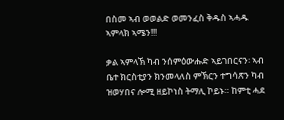በስመ ኣብ ወወልድ ወመንፈስ ቅዱስ ኣሓዱ ኣምላክ ኣሜን!!!

ቃል ኣምላኽ ካብ ንሰምዕውሑድ ኣይገበርናን፡ ኣብ ቤተ ክርስቲያን ክንመላለስ ምኽርን ተግሳጽን ካብ ዝወሃበና ሎሚ ዘይኮነስ ትማሊ ኮይኑ። ከምቲ ሓደ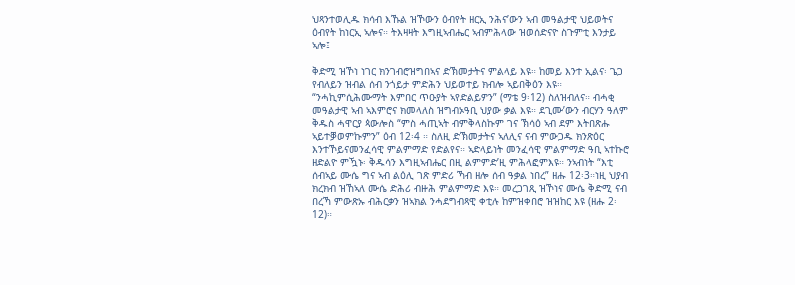ህጻንተወሊዱ ክሳብ እኹል ዝኾውን ዕብየት ዘርኢ ንሕና’ውን ኣብ መዓልታዊ ህይወትና ዕብየት ከነርኢ ኣሎና። ትእዛዛት እግዚኣብሔር ኣብምሕላው ዝወሰድናዮ ስጉምቲ እንታይ ኣሎ፤

ቅድሚ ዝኾነ ነገር ክንገብሮዝግበኣና ድኽመታትና ምልላይ እዩ። ከመይ እንተ ኢልና፡ ጌጋ የብለይን ዝብል ሰብ ንጎይታ ምድሕን ህይወተይ ክብሎ ኣይበቅዕን እዩ። “ንሓኪምሲሕሙማት እምበር ጥዑያት ኣየድልይዎን” (ማቴ 9፡12) ስለዝብለና። ብሓቂ መዓልታዊ ኣብ ኣእምሮና ክመላለስ ዝግብኦዓቢ ህያው ቃል እዩ። ደጊሙ’ውን ብርሃን ዓለም ቅዱስ ሓዋርያ ጳውሎስ “ምስ ሓጢኣት ብምቅላስኩም ገና ኽሳዕ ኣብ ደም እትበጽሑ ኣይተቓወምኩምን” ዕብ 12፡4 ። ስለዚ ድኽመታትና ኣለሊና ናብ ምውጋዱ ክንጽዕር እንተኾይናመንፈሳዊ ምልምማድ የድልየና። ኣድላይነት መንፈሳዊ ምልምማድ ዓቢ ኣተኩሮ ዘድልዮ ምዃኑ፡ ቅዱሳን እግዚኣብሔር በዚ ልምምድ’ዚ ምሕላፎምእዩ። ንኣብነት “እቲ ሰብኣይ ሙሴ ግና ኣብ ልዕሊ ገጽ ምድሪ ኻብ ዘሎ ሰብ ዓቃል ነበረ” ዘሑ 12፡3።ነዚ ህያብ ክረክብ ዝኸኣለ ሙሴ ድሕሪ ብዙሕ ምልምማድ እዩ። መረጋገጺ ዝኾነና ሙሴ ቅድሚ ናብ በረኻ ምውጽኡ ብሕርቃን ዝኣክል ንሓደግብጻዊ ቀቲሉ ከምዝቀበሮ ዝዝከር እዩ (ዘሑ 2፡12)።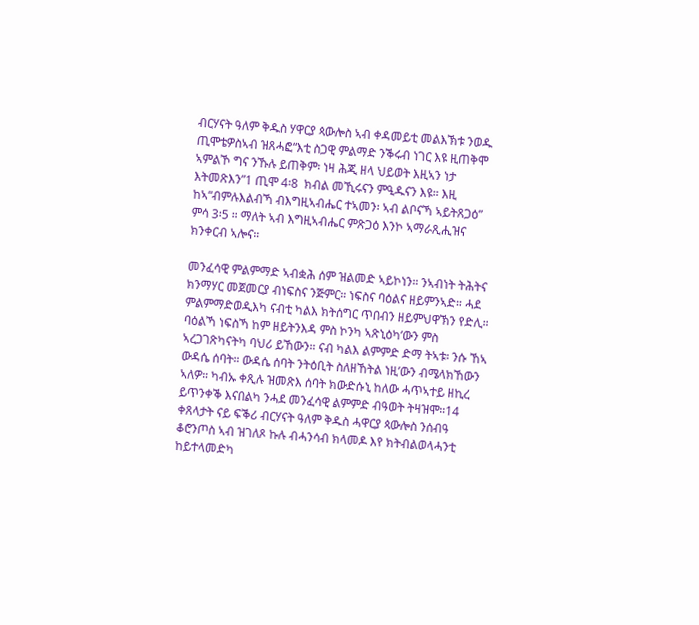ብርሃናት ዓለም ቅዱስ ሃዋርያ ጳውሎስ ኣብ ቀዳመይቲ መልእኽቱ ንወዱ ጢሞቴዎስኣብ ዝጸሓፎ“እቲ ስጋዊ ምልማድ ንቕሩብ ነገር እዩ ዚጠቅሞ ኣምልኾ ግና ንኹሉ ይጠቅም፡ ነዛ ሕጂ ዘላ ህይወት እዚኣን ነታ እትመጽእን”1 ጢሞ 4፡8  ክብል መኺሩናን ምዒዱናን እዩ። እዚ ከኣ“ብምሉእልብኻ ብእግዚኣብሔር ተኣመን፡ ኣብ ልቦናኻ ኣይትጸጋዕ” ምሳ 3፡5 ። ማለት ኣብ እግዚኣብሔር ምጽጋዕ እንኮ ኣማራጺሒዝና ክንቀርብ ኣሎና።

መንፈሳዊ ምልምማድ ኣብቋሕ ሰም ዝልመድ ኣይኮነን። ንኣብነት ትሕትና ክንማሃር መጀመርያ ብነፍስና ንጅምር። ነፍስና ባዕልና ዘይምንኣድ። ሓደ ምልምማድወዲእካ ናብቲ ካልእ ክትሰግር ጥበብን ዘይምህዋኽን የድሊ። ባዕልኻ ነፍስኻ ከም ዘይትንእዳ ምስ ኮንካ ኣጽኒዕካ’ውን ምስ ኣረጋገጽካናትካ ባህሪ ይኸውን። ናብ ካልእ ልምምድ ድማ ትኣቱ፡ ንሱ ኸኣ ውዳሴ ሰባት። ውዳሴ ሰባት ንትዕቢት ስለዘኸትል ነዚ’ውን ብሜላክኸውን ኣለዎ። ካብኡ ቀጺሉ ዝመጽእ ሰባት ክውድሱኒ ከለው ሓጥኣተይ ዘኪረ ይጥንቀቕ እናበልካ ንሓደ መንፈሳዊ ልምምድ ብዓወት ትዛዝሞ።14 ቀጸላታት ናይ ፍቕሪ ብርሃናት ዓለም ቅዱስ ሓዋርያ ጳውሎስ ንሰብዓ ቆሮንጦስ ኣብ ዝገለጾ ኩሉ ብሓንሳብ ክላመዶ እየ ክትብልወላሓንቲ ከይተላመድካ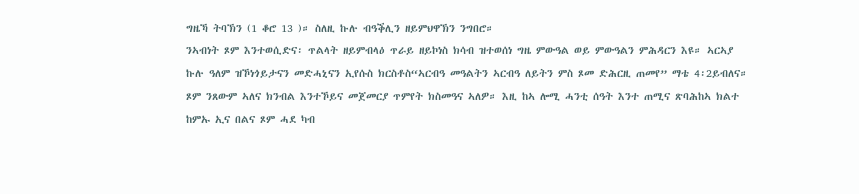ግዜኻ ትባኽን (1 ቆሮ 13 )። ስለዚ ኩሉ ብዓቕሊን ዘይምህዋኽን ንግበሮ።
ንኣብነት ጾም እንተወሲድና፡ ጥልላት ዘይምብላዕ ጥራይ ዘይኮነስ ክሳብ ዝተወሰነ ግዜ ምውዓል ወይ ምውዓልን ምሕዳርን እዩ። ኣርኣያ ኩሉ ዓለም ዝኾነጎይታናን መድሓኒናን ኢየሱስ ክርስቶስ“ኣርብዓ መዓልትን ኣርብዓ ለይትን ምስ ጾመ ድሕርዚ ጠመየ” ማቴ 4፡2ይብለና። ጾም ንጸውም ኣለና ክንብል እንተኾይና መጀመርያ ጥምየት ክስመዓና ኣለዎ። እዚ ከኣ ሎሚ ሓንቲ ሰዓት እንተ ጠሚና ጽባሕከኣ ክልተ ከምኡ ኢና በልና ጾም ሓደ ካብ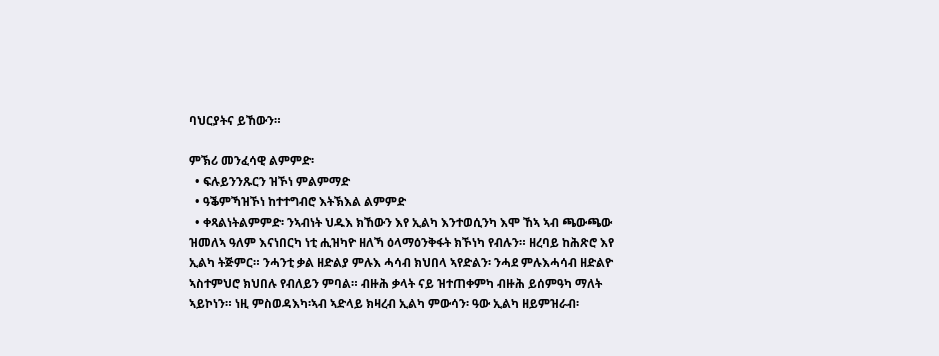ባህርያትና ይኸውን።

ምኽሪ መንፈሳዊ ልምምድ፡
  • ፍሉይንንጹርን ዝኾነ ምልምማድ
  • ዓቕምኻዝኾነ ከተተግብሮ እትኽእል ልምምድ
  • ቀጻልነትልምምድ፡ ንኣብነት ህዱእ ክኸውን እየ ኢልካ እንተወሲንካ እሞ ኸኣ ኣብ ጫውጫው ዝመለኣ ዓለም እናነበርካ ነቲ ሒዝካዮ ዘለኻ ዕላማዕንቅፋት ክኾነካ የብሉን። ዘረባይ ከሕጽሮ እየ ኢልካ ትጅምር። ንሓንቲ ቃል ዘድልያ ምሉእ ሓሳብ ክህበላ ኣየድልን፡ ንሓደ ምሉእሓሳብ ዘድልዮ ኣስተምህሮ ክህበሉ የብለይን ምባል። ብዙሕ ቃላት ናይ ዝተጠቀምካ ብዙሕ ይሰምዓካ ማለት ኣይኮነን። ነዚ ምስወዳእካ፡ኣብ ኣድላይ ክዛረብ ኢልካ ምውሳን፡ ዓው ኢልካ ዘይምዝራብ፡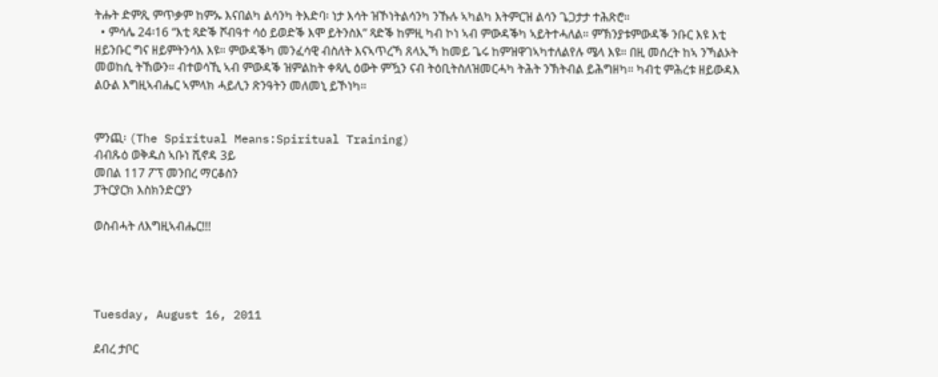ትሑት ድምጺ ምጥቃም ከምኡ እናበልካ ልሳንካ ትእድባ፡ ነታ እሳት ዝኾነትልሳንካ ንኹሉ ኣካልካ እትምርዝ ልሳን ጌጋታታ ተሕጽሮ።
  • ምሳሌ 24፡16 “እቲ ጻድቕ ሾብዓተ ሳዕ ይወድቕ እሞ ይትንስእ” ጻድቕ ከምዚ ካብ ኮነ ኣብ ምውዳቕካ ኣይትተሓለል። ምኽንያቱምውዳቕ ንቡር እዩ እቲ ዘይንቡር ግና ዘይምትንሳእ እዩ። ምውዳቕካ መንፈሳዊ ብስለት እናኣጥረኻ ጸላኢኻ ከመይ ጌሩ ከምዝዋገኣካተለልየሉ ሜላ እዩ። በዚ መሰረት ከኣ ንኻልኦት መወከሲ ትኸውን። ብተወሳኺ ኣብ ምውዳቕ ዝምልከት ቀጻሊ ዕውት ምዃን ናብ ትዕቢትስለዝመርሓካ ትሕት ንኽትብል ይሕግዘካ። ካብቲ ምሕረቱ ዘይውዳእ ልዑል እግዚኣብሔር ኣምላክ ሓይሊን ጽንዓትን መለመኒ ይኾነካ።


ምንጪ፡ (The Spiritual Means:Spiritual Training)
ብብጹዕ ወቅዱስ ኣቡነ ሺኖዳ 3ይ
መበል 117 ፖፕ መንበረ ማርቆስን
ፓትርያርክ እስክንድርያን

ወስብሓት ለእግዚኣብሔር!!!




Tuesday, August 16, 2011

ደብረ ታቦር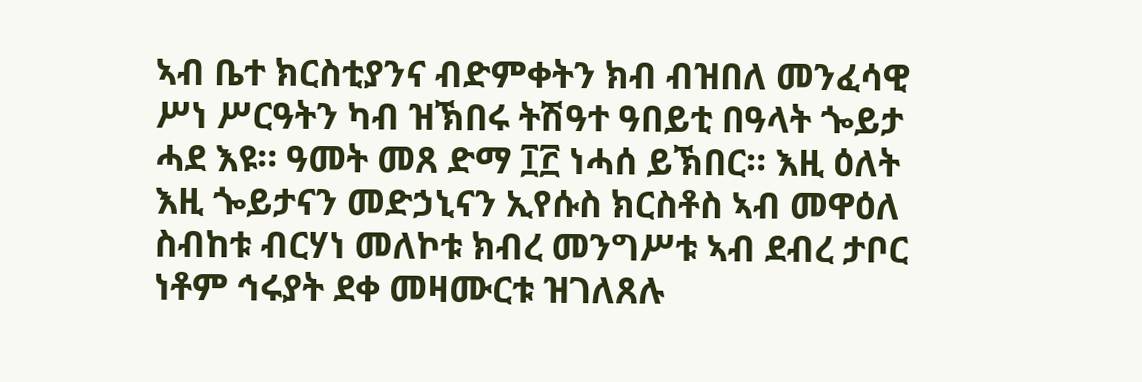ኣብ ቤተ ክርስቲያንና ብድምቀትን ክብ ብዝበለ መንፈሳዊ ሥነ ሥርዓትን ካብ ዝኽበሩ ትሽዓተ ዓበይቲ በዓላት ጐይታ ሓደ እዩ። ዓመት መጸ ድማ ፲፫ ነሓሰ ይኽበር። እዚ ዕለት እዚ ጐይታናን መድኃኒናን ኢየሱስ ክርስቶስ ኣብ መዋዕለ ስብከቱ ብርሃነ መለኮቱ ክብረ መንግሥቱ ኣብ ደብረ ታቦር ነቶም ኅሩያት ደቀ መዛሙርቱ ዝገለጸሉ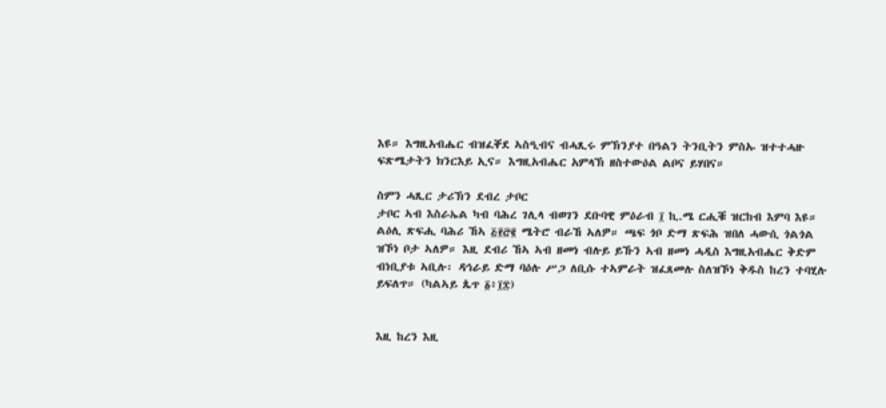እዩ። እግዚአብሔር ብዝፈቐደ ኣስዒብና ብሓጺሩ ምኽንያተ በዓልን ትንቢትን ምስኡ ዝተተሓዙ ፍጽሜታትን ክንርእይ ኢና። እግዚአብሔር አምላኽ ዘስተውዕል ልቦና ይሃበና።

ስምን ሓጺር ታሪኽን ደብረ ታቦር
ታቦር ኣብ እስራኤል ካብ ባሕረ ገሊላ ብወገን ደቡባዊ ምዕራብ ፲ ኪ.ሜ ርሒቑ ዝርከብ እምባ እዩ። ልዕሊ ጽፍሒ ባሕሪ ኸኣ ፭፻፸፪ ሜትሮ ብራኸ ኣለዎ። ጫፍ ጎቦ ድማ ጽፍሕ ዝበለ ሓውሲ ጎልጎል ዝኾነ ቦታ ኣለዎ። እዚ ደብሪ ኸኣ ኣብ ዘመነ ብሉይ ይኹን ኣብ ዘመነ ሓዲስ እግዚአብሔር ቅድም ብነቢያቱ ኣቢሉ፡ ዳኅራይ ድማ ባዕሉ ሥጋ ለቢሱ ተኣምራት ዝፈጸመሉ ስለዝኾነ ቅዱስ ከረን ተባሂሉ ይፍለጥ። (ካልኣይ ጴጥ ፩፥፲፰)


እዚ ከረን እዚ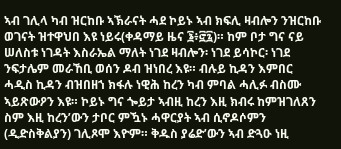ኣብ ገሊላ ካብ ዝርከቡ ኣኽራናት ሓደ ኮይኑ ኣብ ክፍሊ ዛብሎን ንዝርከቡ ወገናት ዝተዋህበ እዩ ነይሩ(ቀዳማይ ዜና ፮፥፸፯)። ከም ቦታ ግና ናይ ሠለስቱ ነገዳት እስራኤል ማለት ነገደ ዛብሎን፡ ነገደ ይሳኮር፡ ነገደ ንፍታሌም መራኸቢ ወሰን ዶብ ዝነበረ እዩ። ብሉይ ኪዳን እምበር ሓዲስ ኪዳን ብዝበዘኀ ክፋሉ ነዊሕ ከረን ካብ ምባል ሓሊፉ ብስሙ ኣይጽውዖን እዩ። ኮይኑ ግና ጐይታ ኣብዚ ከረን እዚ ክብሩ ከምዝገለጸን ስም እዚ ከረን’ውን ታቦር ምዃኑ ሓዋርያት ኣብ ሲኖዶሶምን (ዲድስቅልያን) ገሊጾሞ እዮም። ቅዱስ ያሬድ’ውን ኣብ ድጓዑ ነዚ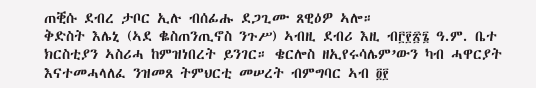ጠቒሱ ደብረ ታቦር ኢሉ ብሰፊሑ ደጋጊሙ ጸዊዕዎ ኣሎ።
ቅድስት እሌኒ (ኣደ ቈስጠንጢኖስ ንጉሥ) ኣብዚ ደብሪ እዚ ብ፫፻፳፮ ዓ.ም. ቤተ ክርስቲያን ኣስሪሓ ከምዝነበረት ይንገር። ቄርሎስ ዘኢየሩሳሌም’ውን ካብ ሓዋርያት እናተመሓላለፈ ንዝመጸ ትምህርቲ መሠረት ብምግባር ኣብ ፬፻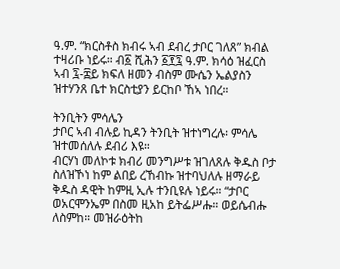ዓ.ም. “ክርስቶስ ክብሩ ኣብ ደብረ ታቦር ገለጸ” ክብል ተዛሪቡ ነይሩ። ብ፩ ሺሕን ፩፻፯ ዓ.ም. ክሳዕ ዝፈርስ ኣብ ፯-፰ይ ክፍለ ዘመን ብስም ሙሴን ኤልያስን ዝተሃንጸ ቤተ ክርስቲያን ይርከቦ ኸኣ ነበረ።

ትንቢትን ምሳሌን
ታቦር ኣብ ብሉይ ኪዳን ትንቢት ዝተነግረሉ፡ ምሳሌ ዝተመሰለሉ ደብሪ እዩ።
ብርሃነ መለኮቱ ክብሪ መንግሥቱ ዝገለጸሉ ቅዱስ ቦታ ስለዝኾነ ከም ልበይ ረኸብኩ ዝተባህለሉ ዘማራይ ቅዱስ ዳዊት ከምዚ ኢሉ ተንቢዩሉ ነይሩ። “ታቦር ወአርሞንኤም በስመ ዚአከ ይትፌሥሑ። ወይሴብሑ ለስምከ። መዝራዕትከ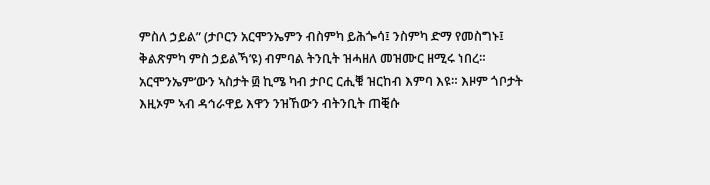ምስለ ኃይል” (ታቦርን አርሞንኤምን ብስምካ ይሕጐሳ፤ ንስምካ ድማ የመስግኑ፤ ቅልጽምካ ምስ ኃይልኻ’ዩ) ብምባል ትንቢት ዝሓዘለ መዝሙር ዘሚሩ ነበረ። አርሞንኤም’ውን ኣስታት ፴ ኪሜ ካብ ታቦር ርሒቑ ዝርከብ እምባ እዩ። እዞም ጎቦታት እዚኦም ኣብ ዳኅራዋይ እዋን ንዝኸውን ብትንቢት ጠቒሱ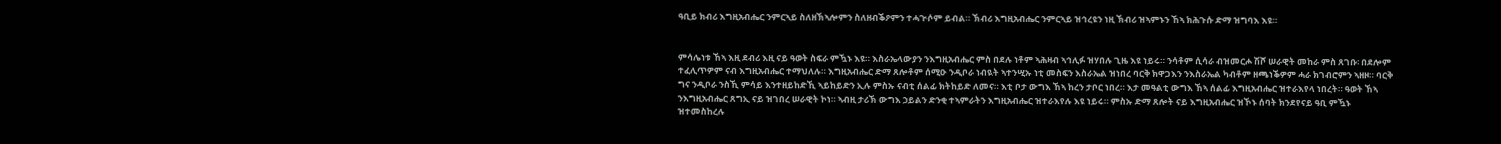ዓቢይ ክብሪ እግዚአብሔር ንምርኣይ ስለዘኽኣሎምን ስለዘብቕዖምን ተሓጒሶም ይብል። ኽብሪ እግዚአብሔር ንምርኣይ ዝኅረዩን ነዚ ኽብሪ ዝኣምኑን ኸኣ ክሕጉሱ ድማ ዝግባእ እዩ።


ምሳሌነቱ ኸኣ እዚ ደብሪ እዚ ናይ ዓወት ስፍራ ምዃኑ እዩ። እስራኤላውያን ንእግዚአብሔር ምስ በደሉ ነቶም ኣሕዛብ ኣኅሊፉ ዝሃበሉ ጊዜ እዩ ነይሩ። ንሳቶም ሲሳራ ብዝመርሖ ሽሾ ሠራዊት መከራ ምስ ጸገቡ፡ በደሎም ተፈሊጥዎም ናብ እግዚአብሔር ተማህለሉ። እግዚአብሔር ድማ ጸሎቶም ሰሚዑ ንዲቦራ ነብዪት ኣተንሢኡ ነቲ መስፍን እስራኤል ዝነበረ ባርቅ ክዋጋእን ንእስራኤል ካብቶም ዘጫነቕዎም ሓራ ክገብሮምን ኣዘዞ። ባርቅ ግና ንዲቦራ ንስኺ ምሳይ እንተዘይከድኺ ኣይከይድን ኢሉ ምስኡ ናብቲ ሰልፊ ክትከይድ ለመና። እቲ ቦታ ውግእ ኸኣ ከረን ታቦር ነበረ። እታ መዓልቲ ውግእ ኸኣ ሰልፊ እግዚአብሔር ዝተራእየላ ነበረት። ዓወት ኸኣ ንእግዚአብሔር ጸግኢ ናይ ዝገበረ ሠራዊት ኮነ። ኣብዚ ታሪኽ ውግእ ኃይልን ድንቂ ተኣምራትን እግዚአብሔር ዝተራእየሉ እዩ ነይሩ። ምስኡ ድማ ጸሎት ናይ እግዚአብሔር ዝኾኑ ሰባት ክንደየናይ ዓቢ ምዃኑ ዝተመስከረሉ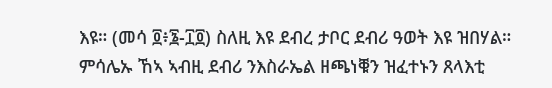እዩ። (መሳ ፬፥፮-፲፬) ስለዚ እዩ ደብረ ታቦር ደብሪ ዓወት እዩ ዝበሃል። ምሳሌኡ ኸኣ ኣብዚ ደብሪ ንእስራኤል ዘጫነቑን ዝፈተኑን ጸላእቲ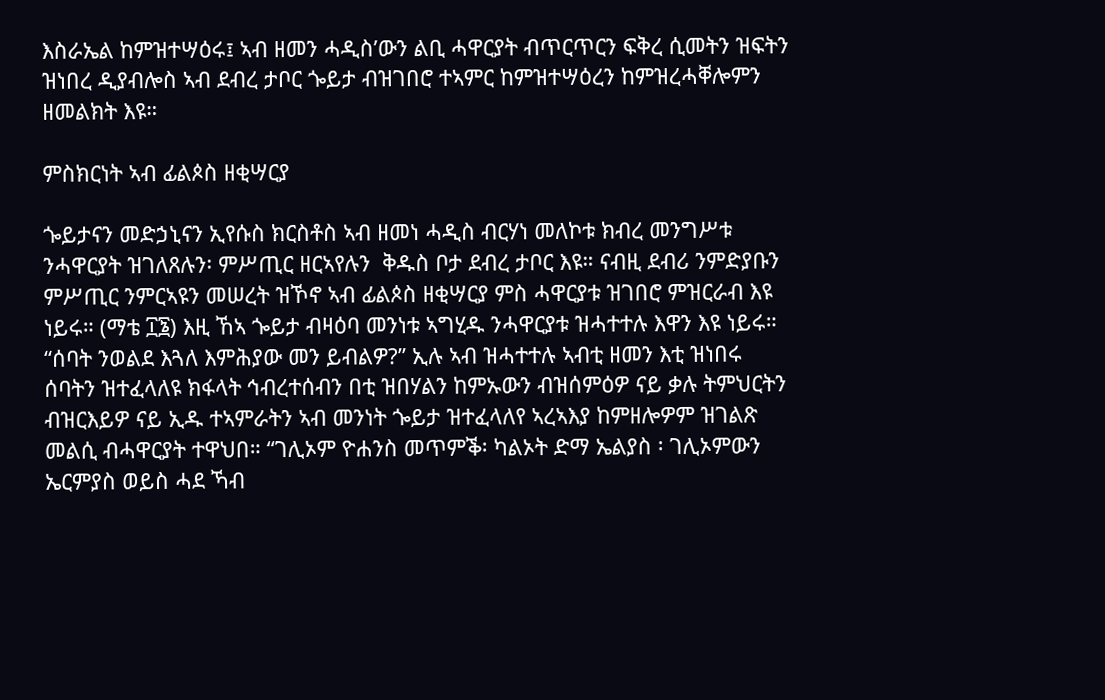እስራኤል ከምዝተሣዕሩ፤ ኣብ ዘመን ሓዲስ’ውን ልቢ ሓዋርያት ብጥርጥርን ፍቅረ ሲመትን ዝፍትን ዝነበረ ዲያብሎስ ኣብ ደብረ ታቦር ጐይታ ብዝገበሮ ተኣምር ከምዝተሣዕረን ከምዝረሓቐሎምን ዘመልክት እዩ።

ምስክርነት ኣብ ፊልጶስ ዘቂሣርያ

ጐይታናን መድኃኒናን ኢየሱስ ክርስቶስ ኣብ ዘመነ ሓዲስ ብርሃነ መለኮቱ ክብረ መንግሥቱ ንሓዋርያት ዝገለጸሉን፡ ምሥጢር ዘርኣየሉን  ቅዱስ ቦታ ደብረ ታቦር እዩ። ናብዚ ደብሪ ንምድያቡን ምሥጢር ንምርኣዩን መሠረት ዝኾኖ ኣብ ፊልጶስ ዘቂሣርያ ምስ ሓዋርያቱ ዝገበሮ ምዝርራብ እዩ ነይሩ። (ማቴ ፲፮) እዚ ኸኣ ጐይታ ብዛዕባ መንነቱ ኣግሂዱ ንሓዋርያቱ ዝሓተተሉ እዋን እዩ ነይሩ። “ሰባት ንወልደ እጓለ እምሕያው መን ይብልዎ?” ኢሉ ኣብ ዝሓተተሉ ኣብቲ ዘመን እቲ ዝነበሩ ሰባትን ዝተፈላለዩ ክፋላት ኅብረተሰብን በቲ ዝበሃልን ከምኡውን ብዝሰምዕዎ ናይ ቃሉ ትምህርትን ብዝርእይዎ ናይ ኢዱ ተኣምራትን ኣብ መንነት ጐይታ ዝተፈላለየ ኣረኣእያ ከምዘሎዎም ዝገልጽ መልሲ ብሓዋርያት ተዋህበ። “ገሊኦም ዮሐንስ መጥምቕ፡ ካልኦት ድማ ኤልያስ ፡ ገሊኦምውን ኤርምያስ ወይስ ሓደ ኻብ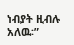ነብያት ዚብሉ አለዉ፡”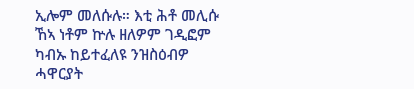ኢሎም መለሱሉ። እቲ ሕቶ መሊሱ ኸኣ ነቶም ኵሉ ዘለዎም ገዲፎም ካብኡ ከይተፈለዩ ንዝስዕብዎ ሓዋርያት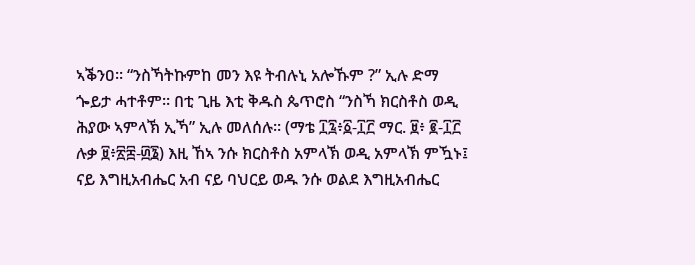ኣቕንዐ። “ንስኻትኩምከ መን እዩ ትብሉኒ አሎኹም ?” ኢሉ ድማ ጐይታ ሓተቶም። በቲ ጊዜ እቲ ቅዱስ ጴጥሮስ “ንስኻ ክርስቶስ ወዲ ሕያው ኣምላኽ ኢኻ” ኢሉ መለሰሉ። (ማቴ ፲፯፥፩-፲፫ ማር. ፱፥ ፪-፲፫ ሉቃ ፱፥፳፰-፴፮) እዚ ኸኣ ንሱ ክርስቶስ አምላኽ ወዲ አምላኽ ምዃኑ፤ ናይ እግዚአብሔር አብ ናይ ባህርይ ወዱ ንሱ ወልደ እግዚአብሔር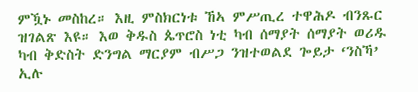ምዃኑ መስከረ። እዚ ምስክርነቱ ኸኣ ምሥጢረ ተዋሕዶ ብንጹር ዝገልጽ እዩ። እወ ቅዱስ ጴጥሮስ ነቲ ካብ ሰማያት ሰማያት ወሪዱ ካብ ቅድስት ድንግል ማርያም ብሥጋ ንዝተወልደ ጐይታ ‘ንስኻ’ ኢሉ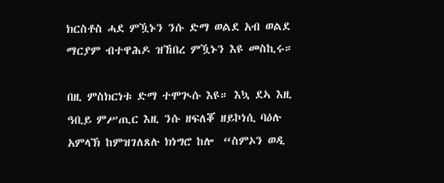ክርስቶስ ሓደ ምዃኑን ንሱ ድማ ወልደ አብ ወልደ ማርያም ብተዋሕዶ ዝኸበረ ምዃኑን እዩ መስኪሩ።

በዚ ምስክርነቱ ድማ ተሞጒሱ እዩ። እኳ ደኣ እዚ ዓቢይ ምሥጢር እዚ ንሱ ዘፍለቖ ዘይኮነሲ ባዕሉ አምላኽ ከምዝገለጸሉ ክነግሮ ከሎ  “ስምኦን ወዲ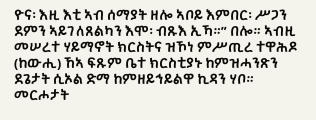ዮና፡ እዚ እቲ ኣብ ሰማያት ዘሎ ኣቦይ እምበር፡ ሥጋን ደምን ኣይገለጸልካን እሞ፡ ብጹእ ኢኻ።” በሎ። ኣብዚ መሠረተ ሃይማኖት ክርስትና ዝኾነ ምሥጢረ ተዋሕዶ (ከውሒ) ኸኣ ፍጹም ቤተ ክርስቲያኑ ከምዝሓንጽን ደጌታት ሲኦል ድማ ከምዘይኅይልዋ ኪዳን ሃቦ። መርሖታት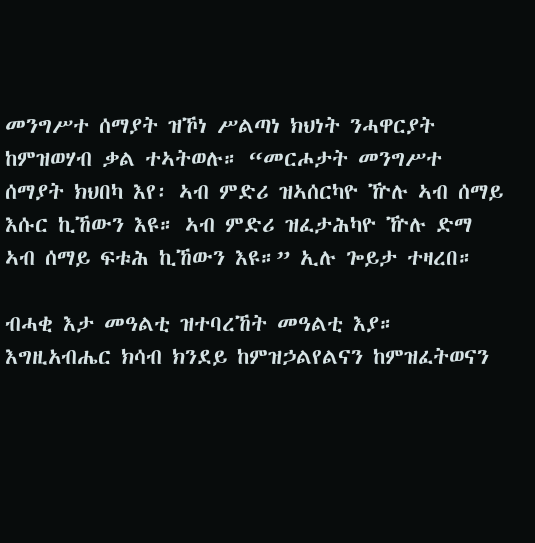መንግሥተ ሰማያት ዝኾነ ሥልጣነ ክህነት ንሓዋርያት ከምዝወሃብ ቃል ተኣትወሉ። “መርሖታት መንግሥተ ሰማያት ክህበካ እየ፡ ኣብ ምድሪ ዝኣሰርካዮ ዅሉ ኣብ ሰማይ እሱር ኪኸውን እዩ። ኣብ ምድሪ ዝፈታሕካዮ ዅሉ ድማ ኣብ ሰማይ ፍቱሕ ኪኸውን እዩ።” ኢሉ ጐይታ ተዛረበ።

ብሓቂ እታ መዓልቲ ዝተባረኸት መዓልቲ እያ። እግዚአብሔር ክሳብ ክንደይ ከምዝኃልየልናን ከምዝፈትወናን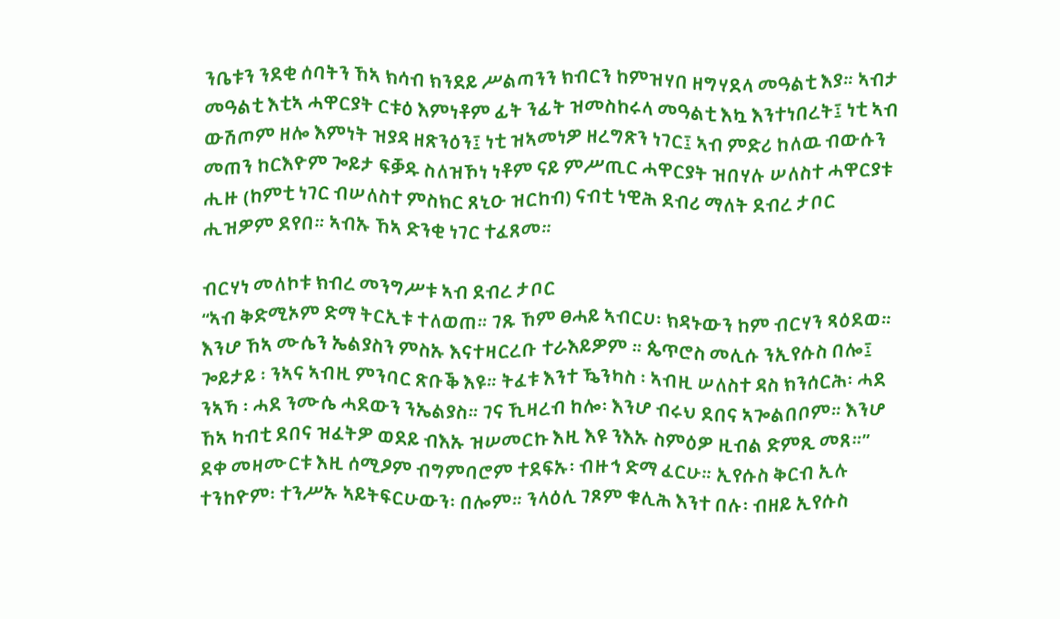ንቤቱን ንደቂ ሰባትን ኸኣ ክሳብ ክንደይ ሥልጣንን ክብርን ከምዝሃበ ዘግሃደላ መዓልቲ እያ። ኣብታ መዓልቲ እቲኣ ሓዋርያት ርቱዕ እምነቶም ፊት ንፊት ዝመስከሩላ መዓልቲ እኳ እንተነበረት፤ ነቲ ኣብ ውሽጦም ዘሎ እምነት ዝያዳ ዘጽንዕን፤ ነቲ ዝኣመነዎ ዘረግጽን ነገር፤ ኣብ ምድሪ ከለዉ ብውሱን መጠን ከርእዮም ጐይታ ፍቓዱ ስለዝኾነ ነቶም ናይ ምሥጢር ሓዋርያት ዝበሃሉ ሠለስተ ሓዋርያቱ  ሒዙ (ከምቲ ነገር ብሠለስተ ምስክር ጸኒዑ ዝርከብ) ናብቲ ነዊሕ ደብሪ ማለት ደብረ ታቦር ሒዝዎም ደየበ። ኣብኡ ኸኣ ድንቂ ነገር ተፈጸመ።

ብርሃነ መለኮቱ ክብረ መንግሥቱ ኣብ ደብረ ታቦር
“ኣብ ቅድሚኦም ድማ ትርኢቱ ተለወጠ። ገጹ ኸም ፀሓይ ኣብርሀ፡ ክዳኑውን ከም ብርሃን ጻዕደወ። እንሆ ኸኣ ሙሴን ኤልያስን ምስኡ እናተዛርረቡ ተራእይዎም ። ጴጥሮስ መሊሱ ንኢየሱስ በሎ፤ ጐይታይ ፡ ንኣና ኣብዚ ምንባር ጽቡቕ እዩ። ትፈቱ እንተ ዄንካስ ፡ ኣብዚ ሠለስተ ዳስ ክንሰርሕ፡ ሓደ ንኣኻ ፡ ሓደ ንሙሴ ሓደውን ንኤልያስ። ገና ኺዛረብ ከሎ፡ እንሆ ብሩህ ደበና ኣጐልበቦም። እንሆ ኸኣ ካብቲ ደበና ዝፈትዎ ወደይ ብእኡ ዝሠመርኩ እዚ እዩ ንእኡ ስምዕዎ ዚብል ድምጺ መጸ።” ደቀ መዛሙርቱ እዚ ሰሚዖም ብግምባሮም ተደፍኡ፡ ብዙኅ ድማ ፈርሁ። ኢየሱስ ቅርብ ኢሉ ተንከዮም፡ ተንሥኡ ኣይትፍርሁውን፡ በሎም። ንላዕሊ ገጾም ቁሊሕ እንተ በሉ፡ ብዘይ ኢየሱስ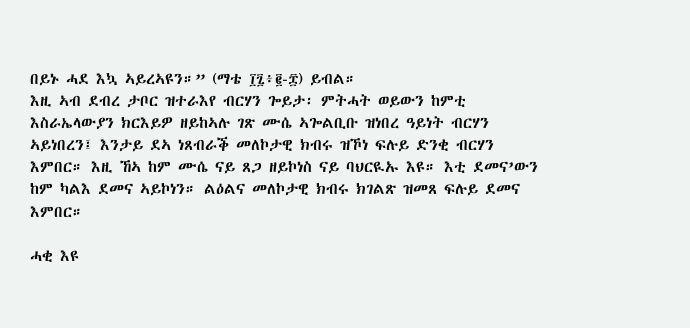በይኑ ሓደ እኳ ኣይረኣዩን።” (ማቴ ፲፯፥፪-፰) ይብል።
እዚ ኣብ ደብረ ታቦር ዝተራእየ ብርሃን ጐይታ፡ ምትሓት ወይውን ከምቲ እስራኤላውያን ክርእይዎ ዘይከኣሉ ገጽ ሙሴ ኣጐልቢቡ ዝነበረ ዓይነት ብርሃን ኣይነበረን፤ እንታይ ደኣ ነጸብራቕ መለኮታዊ ክብሩ ዝኾነ ፍሉይ ድንቂ ብርሃን እምበር። እዚ ኸኣ ከም ሙሴ ናይ ጸጋ ዘይኮነስ ናይ ባህርዪኡ እዩ። እቲ ደመና’ውን ከም ካልእ ደመና ኣይኮነን። ልዕልና መለኮታዊ ክብሩ ክገልጽ ዝመጸ ፍሉይ ደመና እምበር።

ሓቂ እዩ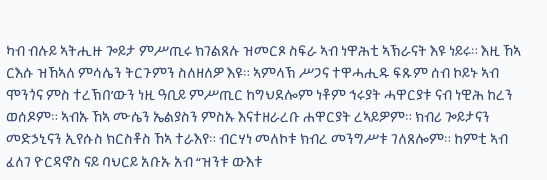ካብ ብሉይ ኣትሒዙ ጐይታ ምሥጢሩ ክገልጸሉ ዝመርጾ ስፍራ ኣብ ነዋሕቲ ኣኽራናት እዩ ነይሩ። እዚ ኸኣ ርእሱ ዝኸኣለ ምሳሌን ትርጉምን ስለዘለዎ እዩ። ኣምላኽ ሥጋና ተዋሓሒዱ ፍጹም ሰብ ኮይኑ ኣብ ሞንጎና ምስ ተረኽበ’ውን ነዚ ዓቢይ ምሥጢር ከግህደሎም ነቶም ኅሩያት ሓዋርያቱ ናብ ነዊሕ ከረን ወሰዶም። ኣብኡ ኸኣ ሙሴን ኤልያስን ምስኡ እናተዘራረቡ ሐዋርያት ረኣይዎም። ክብሪ ጐይታናን መድኃኒናን ኢየሱስ ክርስቶስ ኸኣ ተራእየ። ብርሃነ መለኮቱ ክብረ መንግሥቱ ገለጸሎም። ከምቲ ኣብ ፈለገ ዮርዳኖስ ናይ ባህርይ አቡኡ አብ “ዝንቱ ውእቱ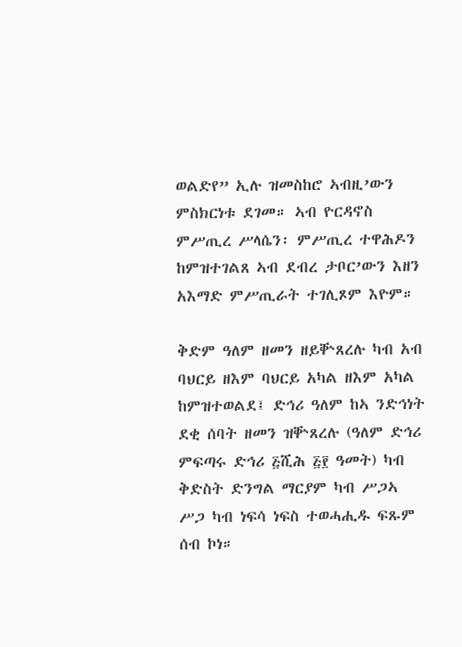ወልድየ” ኢሉ ዝመስከሮ ኣብዚ’ውን ምስክርነቱ ደገመ። ኣብ ዮርዳኖስ ምሥጢረ ሥላሴን፡ ምሥጢረ ተዋሕዶን ከምዝተገልጸ ኣብ ደብረ ታቦር’ውን እዘን አእማድ ምሥጢራት ተገሊጾም እዮም።

ቅድም ዓለም ዘመን ዘይቝጸረሉ ካብ አብ ባህርይ ዘእም ባህርይ አካል ዘእም አካል ከምዝተወልደ፤ ድኅሪ ዓለም ከኣ ንድኅነት ደቂ ሰባት ዘመን ዝቝጸረሉ (ዓለም ድኅሪ ምፍጣሩ ድኅሪ ፭ሺሕ ፭፻ ዓመት) ካብ ቅድስት ድንግል ማርያም ካብ ሥጋኣ ሥጋ ካብ ነፍሳ ነፍስ ተወሓሒዱ ፍጹም ሰብ ኮነ።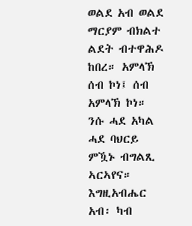ወልደ አብ ወልደ ማርያም ብክልተ ልደት ብተዋሕዶ ከበረ። አምላኽ ሰብ ኮነ፤ ሰብ አምላኽ ኮነ። ንሱ ሓደ አካል ሓደ ባህርይ ምዃኑ ብግልጺ ኣርኣየና። እግዚአብሔር አብ፡ ካብ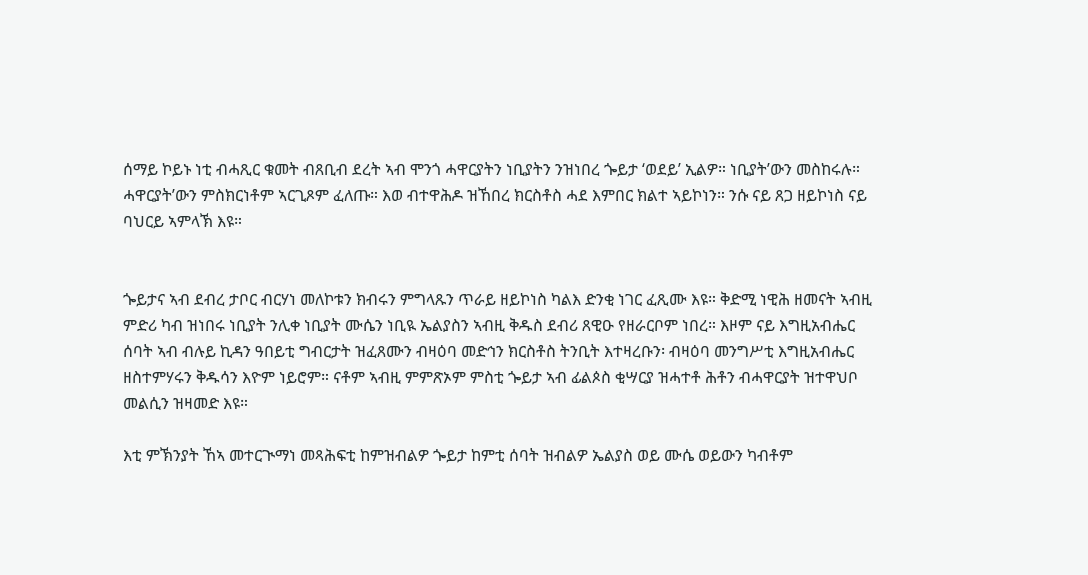ሰማይ ኮይኑ ነቲ ብሓጺር ቁመት ብጸቢብ ደረት ኣብ ሞንጎ ሓዋርያትን ነቢያትን ንዝነበረ ጐይታ ‘ወደይ’ ኢልዎ። ነቢያት’ውን መስከሩሉ። ሓዋርያት’ውን ምስክርነቶም ኣርጊጾም ፈለጡ። እወ ብተዋሕዶ ዝኸበረ ክርስቶስ ሓደ እምበር ክልተ ኣይኮነን። ንሱ ናይ ጸጋ ዘይኮነስ ናይ ባህርይ ኣምላኽ እዩ።


ጐይታና ኣብ ደብረ ታቦር ብርሃነ መለኮቱን ክብሩን ምግላጹን ጥራይ ዘይኮነስ ካልእ ድንቂ ነገር ፈጺሙ እዩ። ቅድሚ ነዊሕ ዘመናት ኣብዚ ምድሪ ካብ ዝነበሩ ነቢያት ንሊቀ ነቢያት ሙሴን ነቢዪ ኤልያስን ኣብዚ ቅዱስ ደብሪ ጸዊዑ የዘራርቦም ነበረ። እዞም ናይ እግዚአብሔር ሰባት ኣብ ብሉይ ኪዳን ዓበይቲ ግብርታት ዝፈጸሙን ብዛዕባ መድኅን ክርስቶስ ትንቢት እተዛረቡን፡ ብዛዕባ መንግሥቲ እግዚአብሔር ዘስተምሃሩን ቅዱሳን እዮም ነይሮም። ናቶም ኣብዚ ምምጽኦም ምስቲ ጐይታ ኣብ ፊልጶስ ቂሣርያ ዝሓተቶ ሕቶን ብሓዋርያት ዝተዋህቦ መልሲን ዝዛመድ እዩ።

እቲ ምኽንያት ኸኣ መተርጒማነ መጻሕፍቲ ከምዝብልዎ ጐይታ ከምቲ ሰባት ዝብልዎ ኤልያስ ወይ ሙሴ ወይውን ካብቶም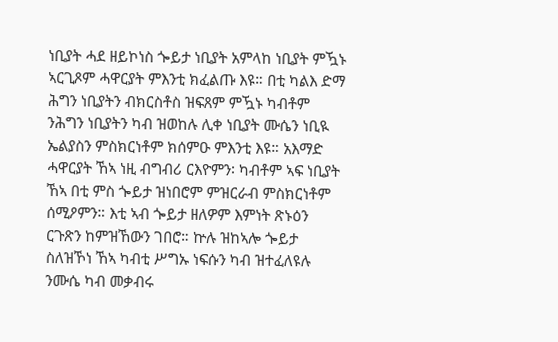ነቢያት ሓደ ዘይኮነስ ጐይታ ነቢያት አምላከ ነቢያት ምዃኑ ኣርጊጾም ሓዋርያት ምእንቲ ክፈልጡ እዩ። በቲ ካልእ ድማ ሕግን ነቢያትን ብክርስቶስ ዝፍጸም ምዃኑ ካብቶም ንሕግን ነቢያትን ካብ ዝወከሉ ሊቀ ነቢያት ሙሴን ነቢዪ ኤልያስን ምስክርነቶም ክሰምዑ ምእንቲ እዩ። አእማድ ሓዋርያት ኸኣ ነዚ ብግብሪ ርእዮምን፡ ካብቶም ኣፍ ነቢያት ኸኣ በቲ ምስ ጐይታ ዝነበሮም ምዝርራብ ምስክርነቶም ሰሚዖምን። እቲ ኣብ ጐይታ ዘለዎም እምነት ጽኑዕን ርጉጽን ከምዝኸውን ገበሮ። ኵሉ ዝከኣሎ ጐይታ ስለዝኾነ ኸኣ ካብቲ ሥግኡ ነፍሱን ካብ ዝተፈለዩሉ ንሙሴ ካብ መቃብሩ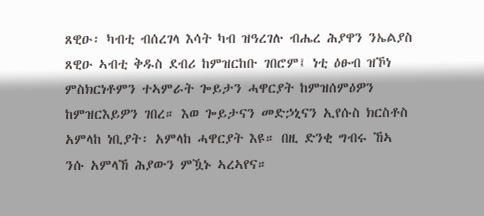ጸዊዑ፡ ካብቲ ብሰረገላ እሳት ካብ ዝዓረገሉ ብሔረ ሕያዋን ንኤልያስ ጸዊዑ ኣብቲ ቅዱስ ደብሪ ከምዝርከቡ ገበሮም፤ ነቲ ዕፁብ ዝኾነ ምስክርነቶምን ተኣምራት ጐይታን ሓዋርያት ከምዝሰምዕዎን ከምዝርእይዎን ገበረ። እወ ጐይታናን መድኃኒናን ኢየሱስ ክርስቶስ አምላከ ነቢያት፡ አምላከ ሓዋርያት እዩ። በዚ ድንቂ ግብሩ ኸኣ ንሱ አምላኸ ሕያውን ምዃኑ ኣረኣየና።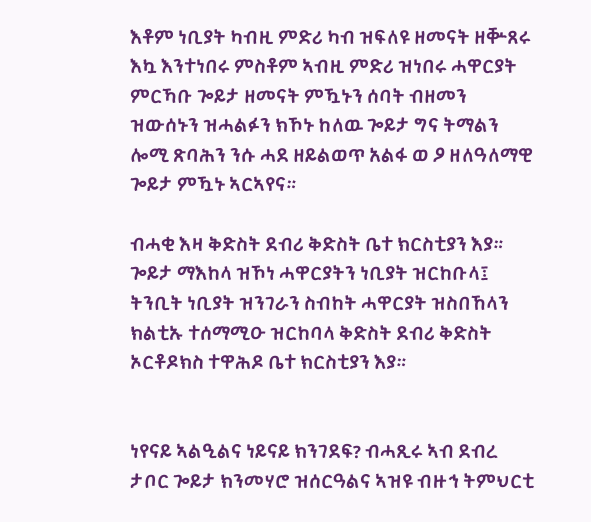እቶም ነቢያት ካብዚ ምድሪ ካብ ዝፍለዩ ዘመናት ዘቝጸሩ እኳ እንተነበሩ ምስቶም ኣብዚ ምድሪ ዝነበሩ ሓዋርያት ምርኻቡ ጐይታ ዘመናት ምዃኑን ሰባት ብዘመን ዝውሰኑን ዝሓልፉን ክኾኑ ከለዉ ጐይታ ግና ትማልን ሎሚ ጽባሕን ንሱ ሓደ ዘይልወጥ አልፋ ወ ዖ ዘለዓለማዊ ጐይታ ምዃኑ ኣርኣየና።

ብሓቂ እዛ ቅድስት ደብሪ ቅድስት ቤተ ክርስቲያን እያ። ጐይታ ማእከላ ዝኾነ ሓዋርያትን ነቢያት ዝርከቡላ፤ ትንቢት ነቢያት ዝንገራን ስብከት ሓዋርያት ዝስበኸላን ክልቲኡ ተሰማሚዑ ዝርከባላ ቅድስት ደብሪ ቅድስት ኦርቶዶክስ ተዋሕዶ ቤተ ክርስቲያን እያ።


ነየናይ ኣልዒልና ነይናይ ክንገደፍ? ብሓጺሩ ኣብ ደብረ ታቦር ጐይታ ክንመሃሮ ዝሰርዓልና ኣዝዩ ብዙኅ ትምህርቲ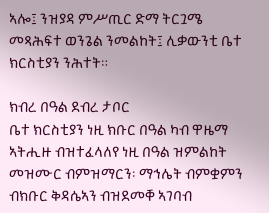ኣሎ፤ ንዝያዳ ምሥጢር ድማ ትርጓሜ መጻሕፍተ ወንጌል ንመልከት፤ ሊቃውንቲ ቤተ ክርስቲያን ንሕተት።

ክብረ በዓል ደብረ ታቦር
ቤተ ክርስቲያን ነዚ ክቡር በዓል ካብ ዋዜማ ኣትሒዙ ብዝተፈላለየ ነዚ በዓል ዝምልከት መዝሙር ብምዝማርን፡ ማኅሌት ብምቋምን ብክቡር ቅዳሴኣን ብዝደመቐ ኣገባብ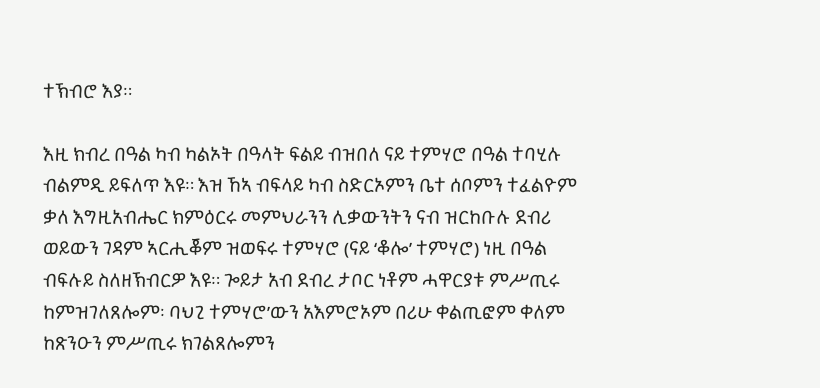ተኽብሮ እያ።

እዚ ክብረ በዓል ካብ ካልኦት በዓላት ፍልይ ብዝበለ ናይ ተምሃሮ በዓል ተባሂሉ ብልምዲ ይፍለጥ እዩ። እዝ ኸኣ ብፍላይ ካብ ስድርኦምን ቤተ ሰቦምን ተፈልዮም ቃለ እግዚአብሔር ክምዕርሩ መምህራንን ሊቃውንትን ናብ ዝርከቡሉ ደብሪ ወይውን ገዳም ኣርሒቖም ዝወፍሩ ተምሃሮ (ናይ ‘ቆሎ’ ተምሃሮ) ነዚ በዓል ብፍሉይ ስለዘኽብርዎ እዩ። ጐይታ አብ ደብረ ታቦር ነቶም ሓዋርያቱ ምሥጢሩ ከምዝገለጸሎም፡ ባህጊ ተምሃሮ’ውን አእምሮኦም በሪሁ ቀልጢፎም ቀለም ከጽንዑን ምሥጢሩ ክገልጸሎምን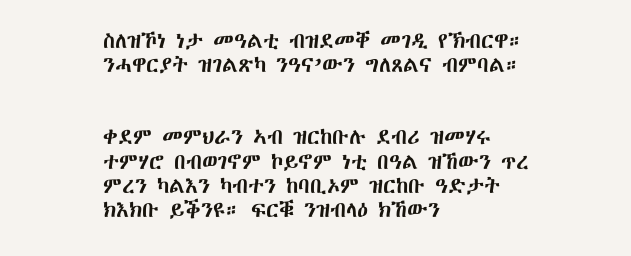ስለዝኾነ ነታ መዓልቲ ብዝደመቐ መገዲ የኽብርዋ። ንሓዋርያት ዝገልጽካ ንዓና’ውን ግለጸልና ብምባል።


ቀደም መምህራን ኣብ ዝርከቡሉ ደብሪ ዝመሃሩ ተምሃሮ በብወገኖም ኮይኖም ነቲ በዓል ዝኸውን ጥረ ምረን ካልእን ካብተን ከባቢኦም ዝርከቡ ዓድታት ክእክቡ ይቕንዩ። ፍርቑ ንዝብላዕ ክኸውን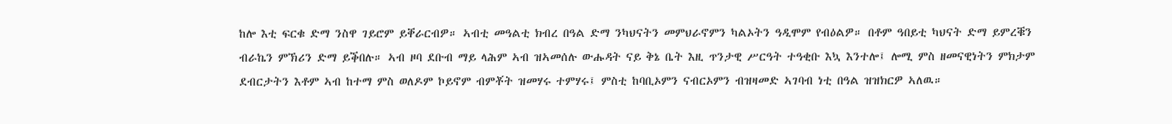ከሎ እቲ ፍርቁ ድማ ንስዋ ገይሮም ይቐራርብዎ። ኣብቲ መዓልቲ ክብረ በዓል ድማ ንካህናትን መምህራኖምን ካልኦትን ዓዲሞም የብዕልዎ። በቶም ዓበይቲ ካህናት ድማ ይምረቑን ብራኬን ምኽሪን ድማ ይቕበሉ። ኣብ ዞባ ደቡብ ማይ ላሕም ኣብ ዝኣመሰሉ ውሑዳት ናይ ቅኔ ቤት እዚ ጥንታዊ ሥርዓት ተዓቂቡ እኳ እንተሎ፤ ሎሚ ምስ ዘመናዊነትን ምክታም ደብርታትን እቶም ኣብ ከተማ ምስ ወለዶም ኮይኖም ብምቾት ዝመሃሩ ተምሃሩ፤ ምስቲ ከባቢኦምን ናብርኦምን ብዝዛመድ ኣገባብ ነቲ በዓል ዝዝክርዎ ኣለዉ።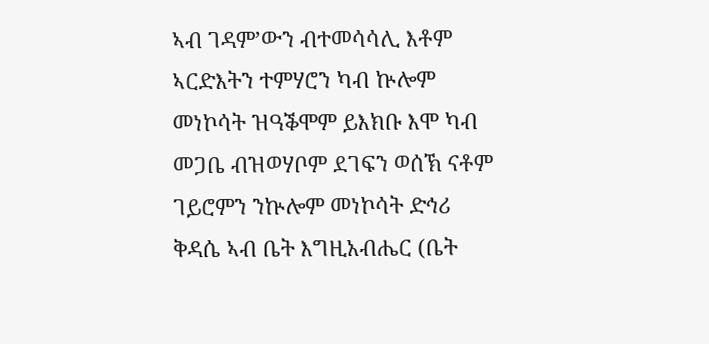ኣብ ገዳም’ውን ብተመሳሳሊ እቶም ኣርድእትን ተምሃሮን ካብ ኵሎም መነኮሳት ዝዓቕሞም ይእክቡ እሞ ካብ መጋቤ ብዝወሃቦም ደገፍን ወሰኽ ናቶም ገይሮምን ንኵሎም መነኮሳት ድኅሪ ቅዳሴ ኣብ ቤት እግዚአብሔር (ቤት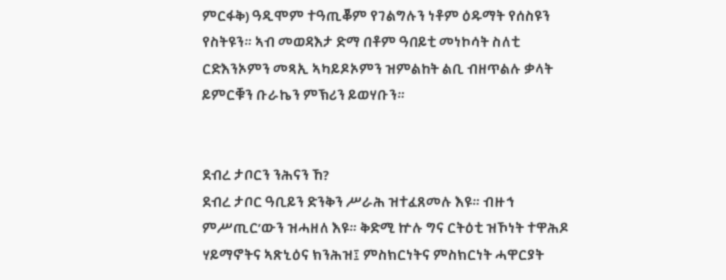ምርፋቅ) ዓዲሞም ተዓጢቖም የገልግሉን ነቶም ዕዱማት የሰስዩን የስትዩን። ኣብ መወዳእታ ድማ በቶም ዓበይቲ መነኮሳት ስለቲ ርድእንኦምን መጻኢ ኣካይዶኦምን ዝምልከት ልቢ ብዘጥልሉ ቃላት ይምርቑን ቡራኬን ምኽሪን ይወሃቡን።


ደብረ ታቦርን ንሕናን ኸ?
ደብረ ታቦር ዓቢይን ድንቅን ሥራሕ ዝተፈጸመሉ እዩ። ብዙኅ ምሥጢር’ውን ዝሓዘለ እዩ። ቅድሚ ኵሉ ግና ርትዕቲ ዝኾነት ተዋሕዶ ሃይማኖትና ኣጽኒዕና ክንሕዝ፤ ምስክርነትና ምስክርነት ሓዋርያት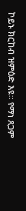ኮይኑ ክርከብ ዝምዕድ እዩ። የማነ ጸጋም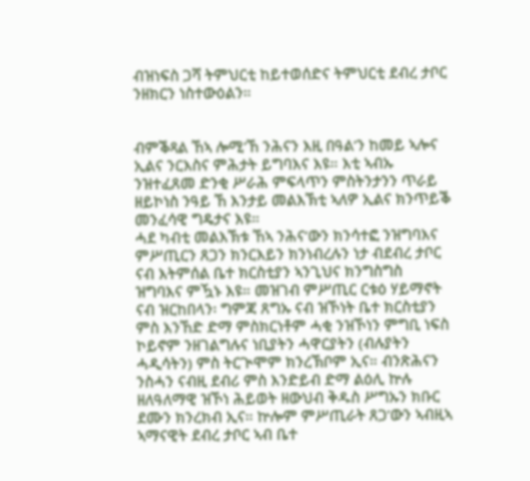ብዝነፍስ ጋሻ ትምህርቲ ከይተወሰድና ትምህርቲ ደብረ ታቦር ንዘክርን ነስተውዕልን።


ብምቕጻል ኸኣ ሎሚ’ኸ ንሕናን እዚ በዓል’ን ከመይ ኣሎና ኢልና ንርእስና ምሕታት ይግባእና እዩ። እቲ ኣብኡ ንዝተፈጸመ ድንቂ ሥራሕ ምፍላጥን ምስትንታንን ጥራይ ዘይኮነስ ንዓይ ኸ እንታይ መልእኽቲ ኣለዎ ኢልና ክንጥይቕ መንፈሳዊ ግዴታና እዩ።
ሓደ ካብቲ መልእኽቱ ኸኣ ንሕና’ውን ክንሳተፎ ንዝግባእና ምሥጢርን ጸጋን ክንርእይን ክንነብረሉን ነታ ብደብረ ታቦር ናብ እትምሰል ቤተ ክርስቲያን ኣንጊህና ክንግስግስ ዝግባእና ምዃኑ እዩ። መዝገብ ምሥጢር ርቱዕ ሃይማኖት ናብ ዝርከበላን፡ ግምጃ ጸግኡ ናብ ዝኾነት ቤተ ክርስቲያን ምስ እንኸድ ድማ ምስክርነቶም ሓቂ ንዝኾነን ምግቢ ነፍስ ኮይኖም ንዘገልግሉና ነቢያትን ሓዋርያትን (ብሉያትን ሓዲሳትን) ምስ ትርጒሞም ክንረኽቦም ኢና። ብንጽሕናን ንስሓን ናብዚ ደብሪ ምስ እንድይብ ድማ ልዕሊ ኵሉ ዘለዓለማዊ ዝኾነ ሕይወት ዘውህብ ቅዱስ ሥግኡን ክቡር ደሙን ክንረክብ ኢና። ኵሎም ምሥጢራት ጸጋ’ውን ኣብዚኣ ኣማናዊት ደብረ ታቦር ኣብ ቤተ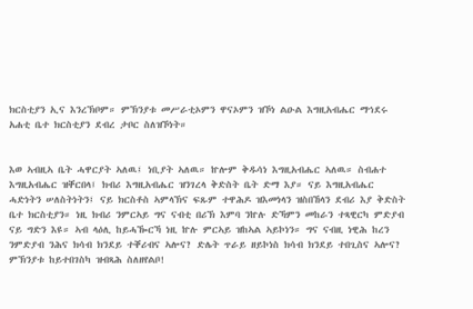ክርስቲያን ኢና እንረኽቦም። ምኽንያቱ መሥራቲኦምን ዋናኦምን ዝኾነ ልዑል እግዚአብሔር ማኅደሩ አሐቲ ቤተ ክርስቲያን ደብረ ታቦር ስለዝኾነት።


እወ ኣብዚኣ ቤት ሓዋርያት ኣለዉ፤ ነቢያት ኣለዉ። ኵሎም ቅዱሳነ እግዚአብሔር ኣለዉ። ስብሐተ እግዚአብሔር ዝቐርበላ፤ ክብሪ እግዚአብሔር ዝንገረላ ቅድስት ቤት ድማ እያ። ናይ እግዚአብሔር ሓድነትን ሠለስትነትን፤ ናይ ክርስቶስ ኣምላኽና ፍጹም ተዋሕዶ ዝእመነላን ዝስበኸላን ደብሪ እያ ቅድስት ቤተ ክርስቲያን። ነዚ ክብሪ ንምርኣይ ግና ናብቲ በሪኽ እምባ ንኵሉ ድኻምን መከራን ተጻዊርካ ምድያብ ናይ ግድን እዩ። ኣብ ላዕሊ ከይሓዀርኻ ነዚ ኵሉ ምርኣይ ዝከኣል ኣይኮነን። ግና ናብዚ ነዊሕ ከረን ንምድያብ ንሕና ክሳብ ክንደይ ተቐሪብና ኣሎና? ድሌት ጥራይ ዘይኮነስ ክሳብ ክንደይ ተበጊስና ኣሎና? ምኽንያቱ ከይተበገስካ ዝብጻሕ ስለዘየልቦ!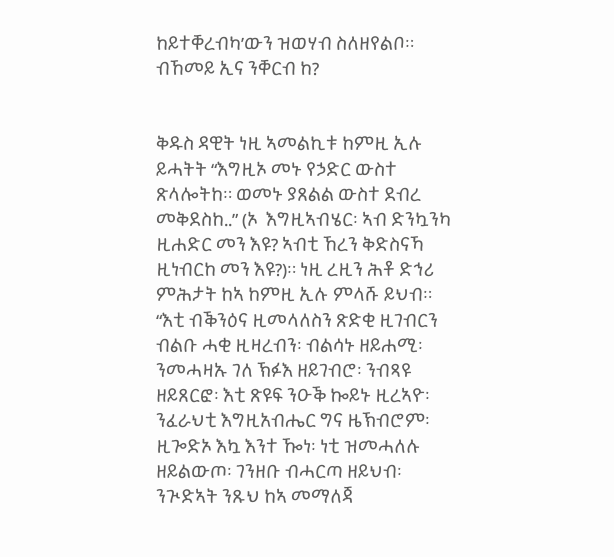ከይተቐረብካ’ውን ዝወሃብ ስለዘየልቦ። ብኸመይ ኢና ንቐርብ ከ?


ቅዱስ ዳዊት ነዚ ኣመልኪቱ ከምዚ ኢሉ ይሓትት “እግዚኦ መኑ የኃድር ውስተ ጽላሎትከ። ወመኑ ያጸልል ውስተ ደብረ መቅደስከ..” (ኦ  እግዚኣብሄር፡ ኣብ ድንኳንካ ዚሐድር መን እዩ? ኣብቲ ኸረን ቅድስናኻ ዚነብርከ መን እዩ?)። ነዚ ረዚን ሕቶ ድኅሪ ምሕታት ከኣ ከምዚ ኢሉ ምላሹ ይህብ። “እቲ ብቕንዕና ዚመላለስን ጽድቂ ዚገብርን ብልቡ ሓቂ ዚዛረብን፡ ብልሳኑ ዘይሐሚ፡ ንመሓዛኡ ገለ ኽፉእ ዘይገብሮ፡ ንብጻዩ ዘይጸርፎ፡ እቲ ጽዩፍ ንዑቕ ኰይኑ ዚረኣዮ፡ ንፈራህቲ እግዚአብሔር ግና ዜኽብሮም፡ ዚጐድኦ እኳ እንተ ዀነ፡ ነቲ ዝመሓለሉ ዘይልውጦ፡ ገንዘቡ ብሓርጣ ዘይህብ፡ ንጒድኣት ንጹህ ከኣ መማለጃ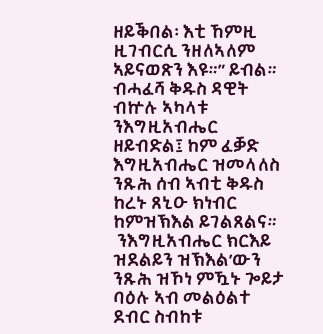ዘይቕበል፡ እቲ ኸምዚ ዚገብርሲ ንዘለኣለም ኣይናወጽን እዩ።” ይብል። ብሓፈሻ ቅዱስ ዳዊት ብኵሉ ኣካላቱ ንእግዚአብሔር ዘይብድል፤ ከም ፈቓድ እግዚአብሔር ዝመላለስ ንጹሕ ሰብ ኣብቲ ቅዱስ ከረኑ ጸኒዑ ክነብር ከምዝኽእል ይገልጸልና።
 ንእግዚአብሔር ክርእይ ዝደልይን ዝኽእል’ውን ንጹሕ ዝኾነ ምዃኑ ጐይታ ባዕሉ ኣብ መልዕልተ ደብር ስብከቱ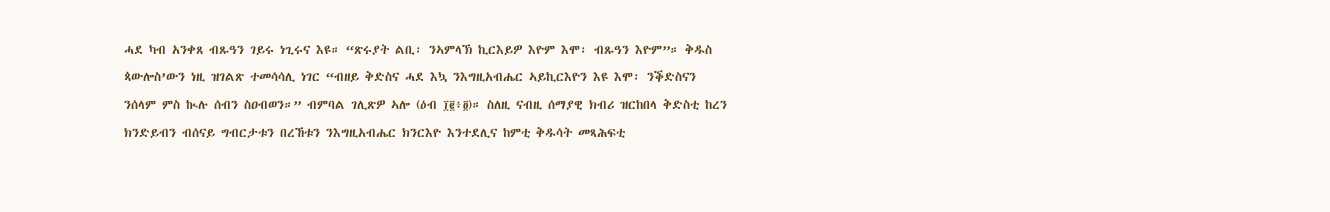ሓደ ካብ አንቀጸ ብጹዓን ገይሩ ነጊሩና እዩ። “ጽሩያት ልቢ፡ ንኣምላኽ ኪርእይዎ እዮም እሞ፡ ብጹዓን እዮም”። ቅዱስ ጳውሎስ’ውን ነዚ ዝገልጽ ተመሳሳሊ ነገር “ብዘይ ቅድስና ሓደ እኳ ንእግዚአብሔር ኣይኪርእዮን እዩ እሞ፡ ንቕድስናን ንሰላም ምስ ኲሉ ሰብን ስዐብወን።” ብምባል ገሊጽዎ ኣሎ (ዕብ ፲፪፥፬)። ስለዚ ናብዚ ሰማያዊ ክብሪ ዝርከበላ ቅድስቲ ከረን ክንድይብን ብሰናይ ግብርታቱን በረኸቱን ንእግዚአብሔር ክንርእዮ እንተደሊና ከምቲ ቅዱሳት መጻሕፍቲ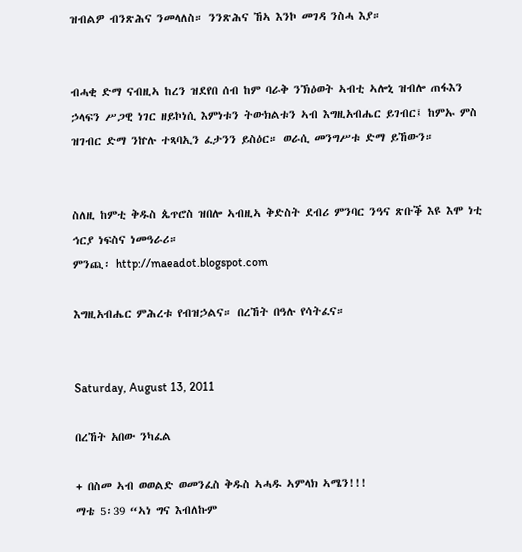ዝብልዎ ብንጽሕና ንመላለስ። ንንጽሕና ኸኣ እንኮ መገዳ ንስሓ እያ።


ብሓቂ ድማ ናብዚኣ ከረን ዝደየበ ሰብ ከም ባራቅ ንኽዕወት ኣብቲ ኣሎኒ ዝብሎ ጠፋእን ኃላፍን ሥጋዊ ነገር ዘይኮነሲ እምነቱን ትውክልቱን ኣብ እግዚአብሔር ይገብር፤ ከምኡ ምስ ዝገብር ድማ ንኵሉ ተጻባኢን ፈታንን ይስዕር። ወራሲ መንግሥቱ ድማ ይኸውን።


ስለዚ ከምቲ ቅዱስ ጴጥሮስ ዝበሎ ኣብዚኣ ቅድስት ደብሪ ምንባር ንዓና ጽቡቕ እዩ እሞ ነቲ ኅርያ ነፍስና ነመዓራሪ።
ምንጪ፡ http://maeadot.blogspot.com

እግዚአብሔር ምሕረቱ የብዝኃልና። በረኸት በዓሉ የሳትፈና።


Saturday, August 13, 2011

በረኸት አበው ንካፈል

+ በስመ ኣብ ወወልድ ወመንፈስ ቅዱስ ኣሓዱ ኣምላክ ኣሜን!!!
ማቴ 5፡39 “ኣነ ግና እብለኩም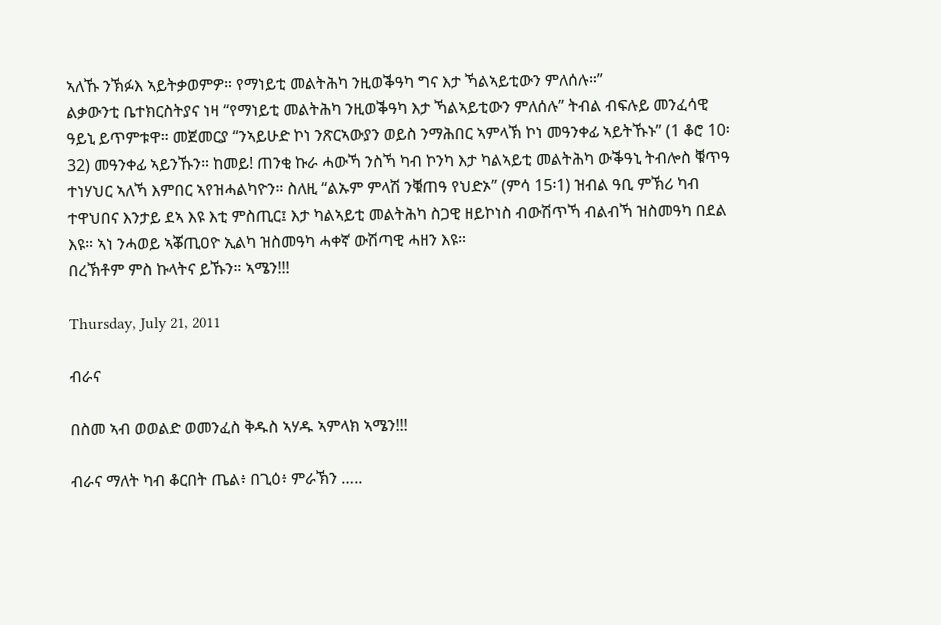ኣለኹ ንኽፉእ ኣይትቃወምዎ። የማነይቲ መልትሕካ ንዚወቕዓካ ግና እታ ኻልኣይቲውን ምለሰሉ።”
ልቃውንቲ ቤተክርስትያና ነዛ “የማነይቲ መልትሕካ ንዚወቕዓካ እታ ኻልኣይቲውን ምለሰሉ” ትብል ብፍሉይ መንፈሳዊ ዓይኒ ይጥምቱዋ። መጀመርያ “ንኣይሁድ ኮነ ንጽርኣውያን ወይስ ንማሕበር ኣምላኽ ኮነ መዓንቀፊ ኣይትኹኑ” (1 ቆሮ 10፡32) መዓንቀፊ ኣይንኹን። ከመይ! ጠንቂ ኩራ ሓውኻ ንስኻ ካብ ኮንካ እታ ካልኣይቲ መልትሕካ ውቕዓኒ ትብሎስ ቑጥዓ ተነሃህር ኣለኻ እምበር ኣየዝሓልካዮን። ስለዚ “ልኡም ምላሽ ንቑጠዓ የህድኦ” (ምሳ 15፡1) ዝብል ዓቢ ምኽሪ ካብ ተዋህበና እንታይ ደኣ እዩ እቲ ምስጢር፤ እታ ካልኣይቲ መልትሕካ ስጋዊ ዘይኮነስ ብውሽጥኻ ብልብኻ ዝስመዓካ በደል እዩ። ኣነ ንሓወይ ኣቖጢዐዮ ኢልካ ዝስመዓካ ሓቀኛ ውሽጣዊ ሓዘን እዩ።
በረኽቶም ምስ ኩላትና ይኹን። ኣሜን!!!

Thursday, July 21, 2011

ብራና

በስመ ኣብ ወወልድ ወመንፈስ ቅዱስ ኣሃዱ ኣምላክ ኣሜን!!!

ብራና ማለት ካብ ቆርበት ጤል፥ በጊዕ፥ ምራኽን …..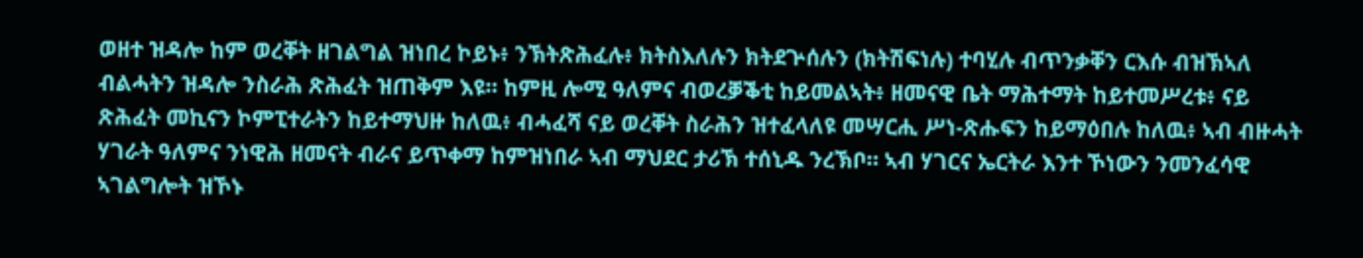ወዘተ ዝዳሎ ከም ወረቐት ዘገልግል ዝነበረ ኮይኑ፥ ንኽትጽሕፈሉ፥ ክትስእለሉን ክትደጕሰሉን (ክትሽፍነሉ) ተባሂሉ ብጥንቃቐን ርእሱ ብዝኽኣለ ብልሓትን ዝዳሎ ንስራሕ ጽሕፈት ዝጠቅም እዩ። ከምዚ ሎሚ ዓለምና ብወረቓቕቲ ከይመልኣት፥ ዘመናዊ ቤት ማሕተማት ከይተመሥረቱ፥ ናይ ጽሕፈት መኪናን ኮምፒተራትን ከይተማህዙ ከለዉ፥ ብሓፈሻ ናይ ወረቐት ስራሕን ዝተፈላለዩ መሣርሒ ሥነ-ጽሑፍን ከይማዕበሉ ከለዉ፥ ኣብ ብዙሓት ሃገራት ዓለምና ንነዊሕ ዘመናት ብራና ይጥቀማ ከምዝነበራ ኣብ ማህደር ታሪኽ ተሰኒዱ ንረኽቦ። ኣብ ሃገርና ኤርትራ እንተ ኾነውን ንመንፈሳዊ ኣገልግሎት ዝኾኑ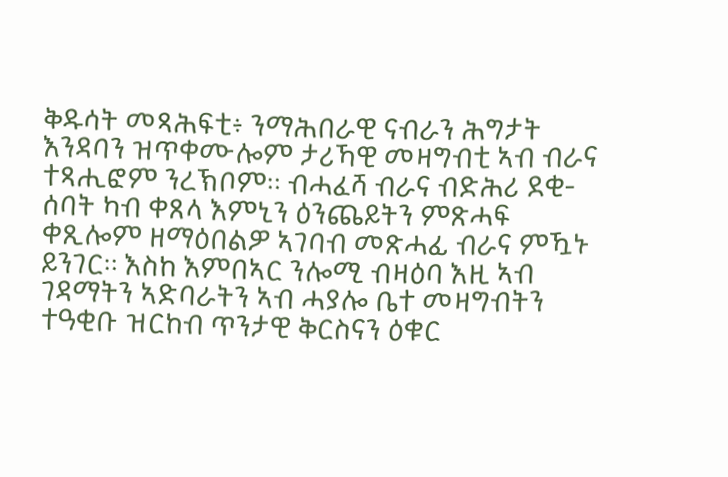ቅዱሳት መጻሕፍቲ፥ ንማሕበራዊ ናብራን ሕግታት እንዳባን ዝጥቀሙሎም ታሪኻዊ መዛግብቲ ኣብ ብራና ተጻሒፎም ንረኽቦም። ብሓፈሻ ብራና ብድሕሪ ደቂ-ሰባት ካብ ቀጸላ እምኒን ዕንጨይትን ምጽሓፍ ቀጺሎም ዘማዕበልዎ ኣገባብ መጽሓፊ ብራና ምዃኑ ይንገር። እስከ እምበኣር ንሎሚ ብዛዕባ እዚ ኣብ ገዳማትን ኣድባራትን ኣብ ሓያሎ ቤተ መዛግብትን ተዓቂቡ ዝርከብ ጥንታዊ ቅርስናን ዕቁር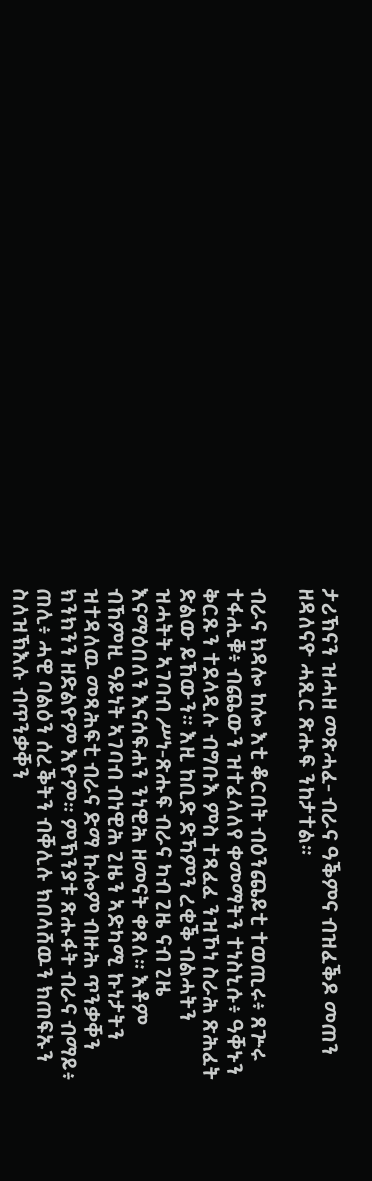ታሪኽናን ዝሓዘ መጽሓፈ- ብራና ዓቕምና ብዝፈቕዶ መጠን ዘዳለናዮ ሓጺር ጽሑፍ ንከታተል።

ብራና ክዳሎ ከሎ እቲ ቆርበት ብዕንጨይቲ ተወጢሩ፥ ጸጕሩ ተፋሒቑ፥ ብጨውን ዝተፈላለየ ቀመማትን ተነስኒሱ፥ ዓቐኑን ቅርጹን ተደላዲሉ ብግቡእ ምስ ተጻፈፈ ንዝኾነ ስራሕ ጽሕፈት ድልው ይኸውን። እዚ ከቢድ ድኻምን ረቂቕ ብልሓትን ዝሓትት ኣገባብ ሥነ-ጽሑፍ ብራና ካብ ጊዜ ናብ ጊዜ እናማዕበለን እናሰፍሐን ንነዊሕ ዘመናት ቀጸለ። እቶም ብኸምዚ ዓይነት ኣገባብ ብነዊሕ ጊዜን ኣድካሚ ኩነታትን ዝተዳለዉ መጻሕፍቲ ብራና ድማ ኩሎም ብዙሕ ጥንቃቐን ክንክንን ዘድልዮም እዮም። ምኽንያቱ ጽሑፋት ብራና ብማይ፥ ጠሊ፥ ሓዊ ባልዕን ሰረቕትን ብቐሊሉ ክበላሸዉን ክጠፍኡን ስለዝኽእሉ ብጥንቃቐን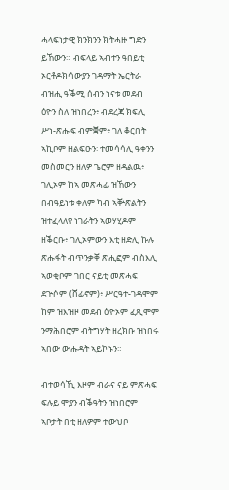ሓላፍነታዊ ክንክንን ክትሓዙ ግድን ይኸውን። ብፍላይ ኣብተን ዓበይቲ ኦርቶዶክሳውያን ገዳማት ኤርትራ ብዝሒ ዓቕሚ ሰብን ነናቱ መደብ ዕዮን ስለ ዝነበረን፥ ብደረጃ ክፍሊ ሥነ-ጽሑፍ ብምቛም፥ ገለ ቆርበት ኣኪቦም ዘልፍዑን፡ ተመሳሳሊ ዓቀንን መስመርን ዘለዎ ጌሮም ዘዳልዉ፥ ገሊኦም ከኣ መጽሓፊ ዝኸውን በብዓይነቱ ቀለም ካብ ኣቝጽልትን ዝተፈላለየ ነገራትን ኣወሃሂዶም ዘቕርቡ፥ ገሊኦምውን እቲ ዘድሊ ኩሉ ጽሑፋት ብጥንቃቐ ጽሒፎም ብስእሊ ኣወቂቦም ገበር ናይቲ መጽሓፍ ደጕሶም (ሸፊኖም)፥ ሥርዓተ-ገዳሞም ከም ዝእዝዞ መደብ ዕዮኦም ፈጺሞም ንማሕበሮም ብትግሃት ዘረክቡ ዝነበሩ ኣበው ውሑዳት ኣይኮኑን።

ብተወሳኺ እዞም ብራና ናይ ምጽሓፍ ፍሉይ ሞያን ብቕዓትን ዝነበሮም ኣቦታት በቲ ዘለዎም ተውህቦ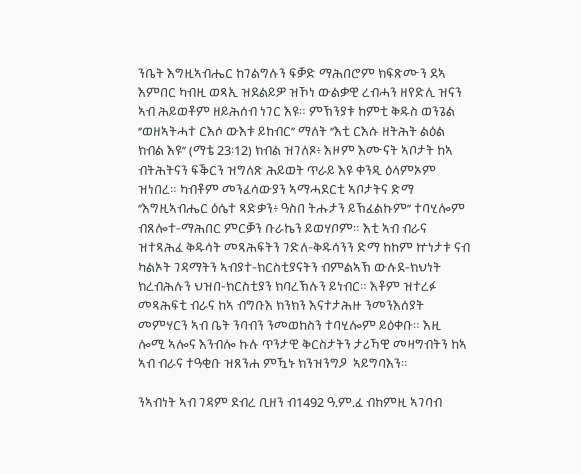ንቤት እግዚኣብሔር ከገልግሉን ፍቓድ ማሕበሮም ክፍጽሙን ደኣ እምበር ካብዚ ወጻኢ ዝደልይዎ ዝኾነ ውልቃዊ ረብሓን ዘየድሊ ዝናን ኣብ ሕይወቶም ዘይሕሰብ ነገር እዩ። ምኽንያቱ ከምቲ ቅዱስ ወንጌል ‘’ወዘኣትሓተ ርእሶ ውእቱ ይከብር’’ ማለት ‘’እቲ ርእሱ ዘትሕት ልዕል ክብል እዩ’’ (ማቴ 23፡12) ክብል ዝገለጾ፥ እዞም እሙናት ኣቦታት ከኣ ብትሕትናን ፍቕርን ዝግለጽ ሕይወት ጥራይ እዩ ቀንዲ ዕላምኦም ዝነበረ። ካብቶም መንፈሳውያን ኣማሓደርቲ ኣቦታትና ድማ ‘’እግዚኣብሔር ዕሴተ ጻድቃን፥ ዓስበ ትሑታን ይኽፈልኩም’’ ተባሂሎም ብጸሎተ-ማሕበር ምርቓን ቡራኬን ይወሃቦም። እቲ ኣብ ብራና ዝተጻሕፈ ቅዱሳት መጻሕፍትን ገድለ-ቅዱሳንን ድማ ከከም ኵነታቱ ናብ ካልኦት ገዳማትን ኣብያተ-ክርስቲያናትን ብምልኣኽ ውሉደ-ክህነት ክረብሕሉን ህዝበ-ክርስቲያን ክባረኽሉን ይነብር። እቶም ዝተረፉ መጻሕፍቲ ብራና ከኣ ብግቡእ ክንክን እናተታሕዙ ንመንእሰያት መምሃርን ኣብ ቤት ንባብን ንመወከስን ተባሂሎም ይዕቀቡ። እዚ ሎሚ ኣሎና እንብሎ ኩሉ ጥንታዊ ቅርስታትን ታሪኻዊ መዛግብትን ከኣ ኣብ ብራና ተዓቂቡ ዝጸንሐ ምዃኑ ክንዝንግዖ  ኣይግባእን።

ንኣብነት ኣብ ገዳም ደብረ ቢዘን ብ1492 ዓ.ም.ፈ ብከምዚ ኣገባብ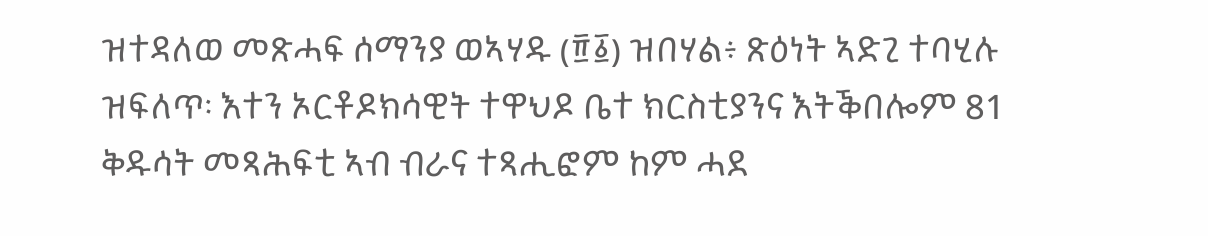ዝተዳለወ መጽሓፍ ሰማንያ ወኣሃዱ (፹፩) ዝበሃል፥ ጽዕነት ኣድጊ ተባሂሉ ዝፍለጥ፡ እተን ኦርቶዶክሳዊት ተዋህዶ ቤተ ክርስቲያንና እትቕበሎም 81 ቅዱሳት መጻሕፍቲ ኣብ ብራና ተጻሒፎም ከም ሓደ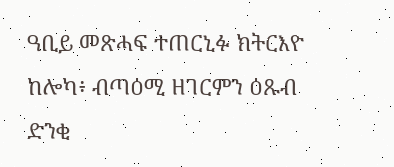ዓቢይ መጽሓፍ ተጠርኒፉ ክትርእዮ ከሎካ፥ ብጣዕሚ ዘገርምን ዕጹብ ድንቂ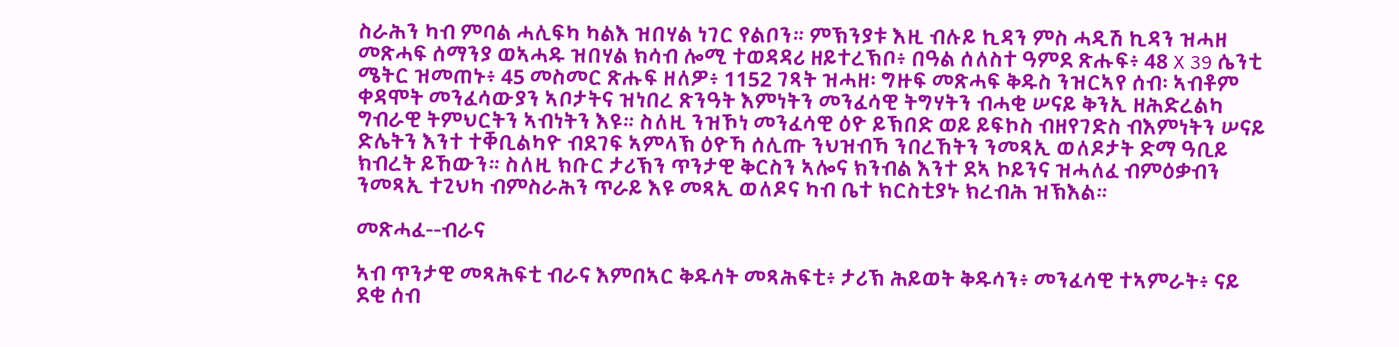ስራሕን ካብ ምባል ሓሊፍካ ካልእ ዝበሃል ነገር የልቦን። ምኽንያቱ እዚ ብሉይ ኪዳን ምስ ሓዲሽ ኪዳን ዝሓዘ መጽሓፍ ሰማንያ ወኣሓዱ ዝበሃል ክሳብ ሎሚ ተወዳዳሪ ዘይተረኽቦ፥ በዓል ሰለስተ ዓምደ ጽሑፍ፥ 48 X 39 ሴንቲ ሜትር ዝመጠኑ፥ 45 መስመር ጽሑፍ ዘለዎ፥ 1152 ገጻት ዝሓዘ፡ ግዙፍ መጽሓፍ ቅዱስ ንዝርኣየ ሰብ፡ ኣብቶም ቀዳሞት መንፈሳውያን ኣቦታትና ዝነበረ ጽንዓት እምነትን መንፈሳዊ ትግሃትን ብሓቂ ሠናይ ቅንኢ ዘሕድረልካ ግብራዊ ትምህርትን ኣብነትን እዩ። ስለዚ ንዝኾነ መንፈሳዊ ዕዮ ይኽበድ ወይ ይፍኮስ ብዘየገድስ ብእምነትን ሠናይ ድሌትን እንተ ተቐቢልካዮ ብደገፍ ኣምላኽ ዕዮኻ ሰሊጡ ንህዝብኻ ንበረኸትን ንመጻኢ ወለዶታት ድማ ዓቢይ ክብረት ይኸውን። ስለዚ ክቡር ታሪኽን ጥንታዊ ቅርስን ኣሎና ክንብል እንተ ደኣ ኮይንና ዝሓለፈ ብምዕቃብን ንመጻኢ ተጊህካ ብምስራሕን ጥራይ እዩ መጻኢ ወለዶና ካብ ቤተ ክርስቲያኑ ክረብሕ ዝኽእል።

መጽሓፈ--ብራና

ኣብ ጥንታዊ መጻሕፍቲ ብራና እምበኣር ቅዱሳት መጻሕፍቲ፥ ታሪኽ ሕይወት ቅዱሳን፥ መንፈሳዊ ተኣምራት፥ ናይ ደቂ ሰብ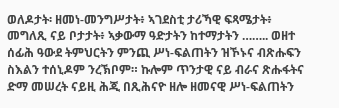ወለዶታት፡ ዘመነ-መንግሥታት፥ ኣገደስቲ ታሪኻዊ ፍጻሜታት፥ መግለጺ ናይ ቦታታት፥ ኣቃውማ ዓድታትን ከተማታትን …….. ወዘተ ሰፊሕ ዓውደ ትምህርትን ምንጪ ሥነ-ፍልጠትን ዝኾኑና ብጽሑፍን ስእልን ተሰኒዶም ንረኽቦም። ኩሎም ጥንታዊ ናይ ብራና ጽሑፋትና ድማ መሠረት ናይዚ ሕጂ በጺሕናዮ ዘሎ ዘመናዊ ሥነ-ፍልጠትን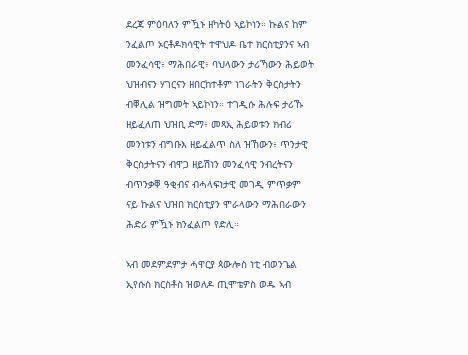ደረጃ ምዕባለን ምዃኑ ዘካትዕ ኣይኮነን። ኩልና ከም ንፈልጦ ኦርቶዶክሳዊት ተዋህዶ ቤተ ክርስቲያንና ኣብ መንፈሳዊ፥ ማሕበራዊ፥ ባህላውን ታሪኻውን ሕይወት ህዝብናን ሃገርናን ዘበርከተቶም ነገራትን ቅርስታትን ብቐሊል ዝግመት ኣይኮነን። ተገዲሱ ሕሉፍ ታሪኹ ዘይፈለጠ ህዝቢ ድማ፥ መጻኢ ሕይወቱን ክብሪ መንነቱን ብግቡእ ዘይፈልጥ ስለ ዝኸውን፥ ጥንታዊ ቅርስታትናን ብዋጋ ዘይሽነን መንፈሳዊ ንብረትናን ብጥንቃቐ ዓቂብና ብሓላፍነታዊ መገዲ ምጥቃም ናይ ኩልና ህዝበ ክርስቲያን ሞራላውን ማሕበራውን ሕድሪ ምዃኑ ክንፈልጦ የድሊ።

ኣብ መደምደምታ ሓዋርያ ጳውሎስ ነቲ ብወንጌል ኢየሱስ ክርስቶስ ዝወለዶ ጢሞቴዎስ ወዱ ኣብ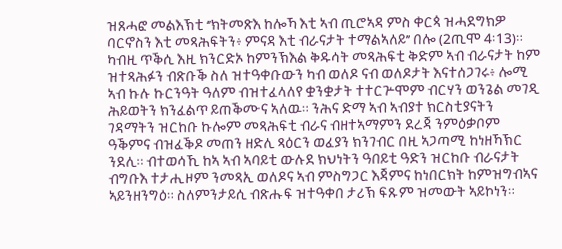ዝጸሓፎ መልእኽቲ ‘’ክትመጽእ ከሎኻ እቲ ኣብ ጢሮኣዳ ምስ ቀርጳ ዝሓደግክዎ ባርኖስን እቲ መጻሕፍትን፥ ምናዳ እቲ ብራናታት ተማልኣለይ’’ በሎ (2ጢሞ 4፡13)። ካብዚ ጥቕሲ እዚ ክንርድኦ ከምንኽእል ቅዱሳት መጻሕፍቲ ቅድም ኣብ ብራናታት ከም ዝተጻሕፉን ብጽቡቕ ስለ ዝተዓቀቡውን ካብ ወለዶ ናብ ወለዶታት እናተሰጋገሩ፥ ሎሚ ኣብ ኩሉ ኩርንዓት ዓለም ብዝተፈላለየ ቋንቋታት ተተርጕሞም ብርሃን ወንጌል መገዲ ሕይወትን ክንፈልጥ ይጠቕሙና ኣለዉ። ንሕና ድማ ኣብ ኣብያተ ክርስቲያናትን ገዳማትን ዝርከቡ ኩሎም መጻሕፍቲ ብራና ብዘተኣማምን ደረጃ ንምዕቃቦም ዓቕምና ብዝፈቕዶ መጠን ዘድሊ ጻዕርን ወፈያን ክንገብር በዚ ኣጋጣሚ ከነዘኻኽር ንደሊ። ብተወሳኺ ከኣ ኣብ ኣባይቲ ውሉደ ክህነትን ዓበይቲ ዓድን ዝርከቡ ብራናታት ብግቡእ ተታሒዞም ንመጻኢ ወለዶና ኣብ ምስግጋር እጃምና ከነበርክት ከምዝግብኣና ኣይንዘንግዕ። ስለምንታይሲ ብጽሑፍ ዝተዓቀበ ታሪኽ ፍጹም ዝመውት ኣይኮነን።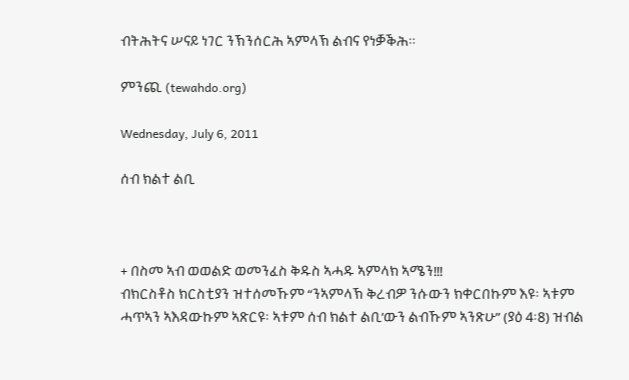ብትሕትና ሠናይ ነገር ንኽንሰርሕ ኣምላኽ ልብና የነቓቕሕ።

ምንጪ (tewahdo.org)

Wednesday, July 6, 2011

ሰብ ክልተ ልቢ



+ በስመ ኣብ ወወልድ ወመንፈስ ቅዱስ ኣሓዱ ኣምላክ ኣሜን!!!
ብክርስቶስ ክርስቲያን ዝተሰመኹም “ንኣምላኽ ቅረብዎ ንሱውን ክቀርበኩም እዩ፡ ኣቱም ሓጥኣን ኣእዳውኩም ኣጽርዩ፡ ኣቱም ሰብ ክልተ ልቢ’ውን ልብኹም ኣንጽሁ” (ያዕ 4፡8) ዝብል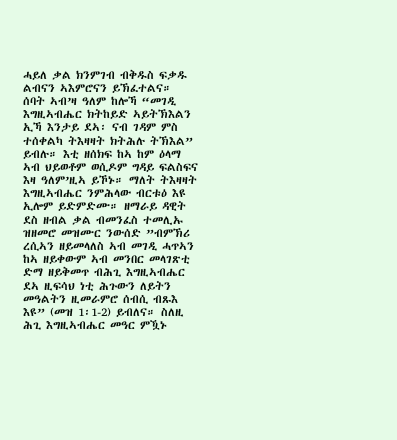ሓይለ ቃል ክንምገብ ብቅዱስ ፍቃዱ ልብናን ኣእምሮናን ይኽፈተልና።
ሰባት ኣብ’ዛ ዓለም ከሎኻ “መገዲ እግዚኣብሔር ክትከይድ ኣይትኽእልን ኢኻ እንታይ ደኣ፡ ናብ ገዳም ምስ ተሰቀልካ ትእዛዛት ክትሕሉ ትኽእል” ይብሉ። እቲ ዘሰክፍ ከኣ ከም ዕላማ ኣብ ህይወቶም ወሲዶም ግዳይ ፍልስፍና እዛ ዓለም’ዚኣ ይኾኑ። ማለት ትእዛዛት እግዚኣብሔር ንምሕላው ብርቱዕ እዩ ኢሎም ይድምድሙ። ዘማራይ ዳዊት ደስ ዘብል ቃል ብመንፈስ ተመሊኡ ዝዘመሮ መዝሙር ንውሰድ ”ብምኽሪ ረሲኣን ዘይመላለስ ኣብ መገዲ ሓጥኣን ከኣ ዘይቀውም ኣብ መንበር መላገጽቲ ድማ ዘይቅመጥ ብሕጊ እግዚኣብሔር ደኣ ዚፍሳህ ነቲ ሕጉውን ለይትን መዓልትን ዚመራምሮ ሰብሲ ብጹእ እዩ” (መዝ 1፡1-2) ይብለና። ስለዚ ሕጊ እግዚኣብሔር መዓር ምዃኑ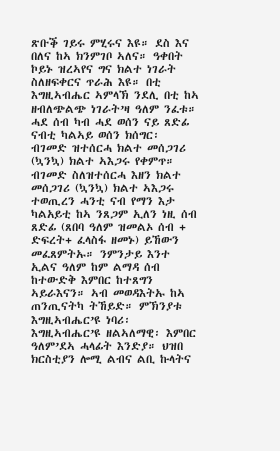ጽቡቕ ገይሩ ምሂሩና እዩ። ደስ እና በለና ከኣ ክንምገቦ ኣለና። ዓቀበት ኮይኑ ዝረኣየና ግና ክልተ ነገራት ስለዘፍቀርና ጥራሕ እዩ። በቲ እግዚኣብሔር ኣምላኽ ንደሊ በቲ ከኣ ዘብለጭልጭ ነገራት’ዛ ዓለም ንፈቱ። ሓደ ሰብ ካብ ሓደ ወሰን ናይ ጸድፊ ናብቲ ካልኣይ ወሰን ክሰግር፡ ብገመድ ዝተሰርሓ ክልተ መሰጋገሪ (ኳንኳ) ክልተ ኣእጋሩ የቀምጥ። ብገመድ ስለዝተሰርሓ እዘን ክልተ መሰጋገሪ (ኳንኳ) ክልተ ኣእጋሩ ተወጢረን ሓንቲ ናብ የማን እታ ካልአይቲ ከኣ ንጸጋም ኢለን ነዚ ሰብ ጸድፊ (ጸበባ ዓለም ዝመልኦ ሰብ + ድፍረት+ ፈላስፋ ዘመኑ) ይኸውን መፈጸምትኡ። ንምንታይ እንተ ኢልና ዓለም ከም ልማዳ ሰብ ከተውድቅ እምበር ከተጸግን ኣይራእናን። ኣብ መወዳእትኡ ከኣ ጠንጢናትካ ትኸይድ። ምኽንያቱ እግዚኣብሔር’ዩ ነባሪ፡ እግዚኣብሔር’ዩ ዘልኣለማዊ፡ እምበር ዓለም’ደኣ ሓላፊት እንድያ። ህዝበ ክርስቲያን ሎሚ ልብና ልቢ ኩላትና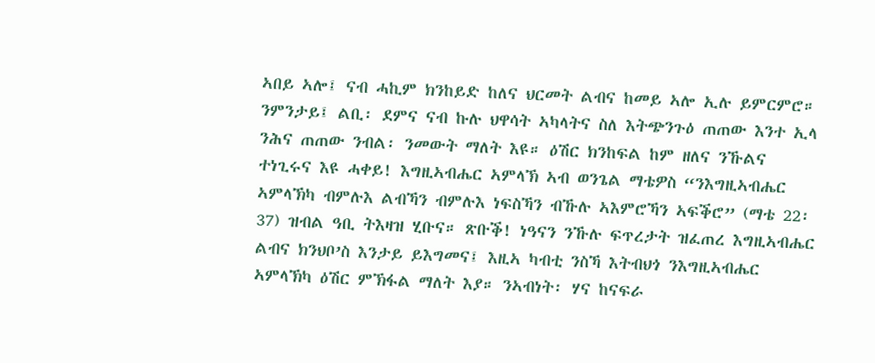ኣበይ ኣሎ፤ ናብ ሓኪም ክንከይድ ከለና ህርመት ልብና ከመይ ኣሎ ኢሉ ይምርምሮ። ንምንታይ፤ ልቢ፡ ደምና ናብ ኩሉ ህዋሳት ኣካላትና ስለ እትጭንጉዕ ጠጠው እንተ ኢላ ንሕና ጠጠው ንብል፡ ንመውት ማለት እዩ። ዕሽር ክንከፍል ከም ዘለና ንኹልና ተነጊሩና እዩ ሓቀይ! እግዚኣብሔር ኣምላኽ ኣብ ወንጌል ማቴዎስ “ንእግዚኣብሔር ኣምላኽካ ብምሉእ ልብኻን ብምሉእ ነፍስኻን ብኹሉ ኣእምሮኻን ኣፍቕሮ” (ማቴ 22፡37) ዝብል ዓቢ ትእዛዝ ሂቡና። ጽቡቕ! ነዓናን ንኹሉ ፍጥረታት ዝፈጠረ እግዚኣብሔር ልብና ክንህቦ’ስ እንታይ ይእግመና፤ እዚኣ ካብቲ ንስኻ እትብህጎ ንእግዚኣብሔር ኣምላኽካ ዕሽር ምኽፋል ማለት እያ። ንኣብነት፡ ሃና ከናፍራ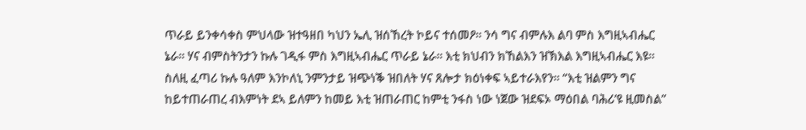ጥራይ ይንቀሳቀስ ምህላው ዝተዓዘበ ካህን ኤሊ ዝሰኸረት ኮይና ተሰመዖ። ንሳ ግና ብምሉእ ልባ ምስ እግዚኣብሔር ኔራ። ሃና ብምስትንታን ኩሉ ገዲፋ ምስ እግዚኣብሔር ጥራይ ኔራ። እቲ ክህብን ክኸልእን ዝኽእል እግዚኣብሔር እዩ። ስለዚ ፈጣሪ ኩሉ ዓለም እንኮለኒ ንምንታይ ዝጭነቕ ዝበለት ሃና ጸሎታ ክዕነቀፍ ኣይተራእየን። “እቲ ዝልምን ግና ከይተጠራጠረ ብእምነት ደኣ ይለምን ከመይ እቲ ዝጠራጠር ከምቲ ንፋስ ነው ነጀው ዝደፍኦ ማዕበል ባሕሪ’ዩ ዚመስል”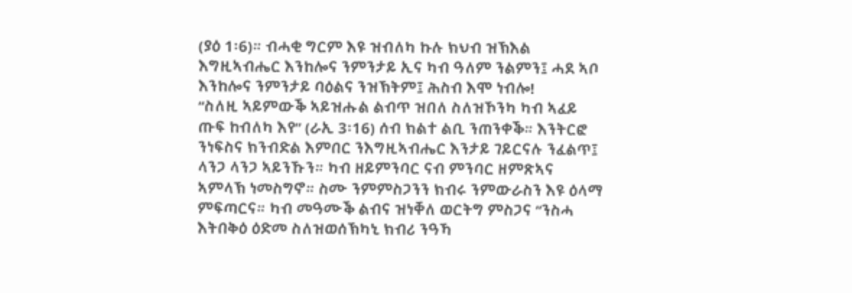(ያዕ 1፡6)። ብሓቂ ግርም እዩ ዝብለካ ኩሉ ክህብ ዝኽእል እግዚኣብሔር እንከሎና ንምንታይ ኢና ካብ ዓለም ንልምን፤ ሓደ ኣቦ እንከሎና ንምንታይ ባዕልና ንዝኽትም፤ ሕስብ እሞ ነብሎ!
“ስለዚ ኣይምውቕ ኣይዝሑል ልብጥ ዝበለ ስለዝኾንካ ካብ ኣፈይ ጡፍ ከብለካ እየ” (ራኢ 3፡16) ሰብ ክልተ ልቢ ንጠንቀቕ። እንትርፎ ንነፍስና ክንብድል እምበር ንእግዚኣብሔር እንታይ ገይርናሉ ንፈልጥ፤ ላንጋ ላንጋ ኣይንኹን። ካብ ዘይምንባር ናብ ምንባር ዘምጽኣና ኣምላኽ ነመስግኖ። ስሙ ንምምስጋንን ክብሩ ንምውራስን እዩ ዕላማ ምፍጣርና። ካብ መዓሙቕ ልብና ዝነቐለ ወርትግ ምስጋና “ንስሓ እትበቅዕ ዕድመ ስለዝወሰኽካኒ ክብሪ ንዓኻ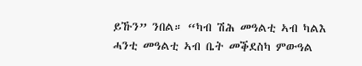ይኹን” ንበል። “ካብ ሽሕ መዓልቲ ኣብ ካልእ ሓንቲ መዓልቲ ኣብ ቤት መቕደስካ ምውዓል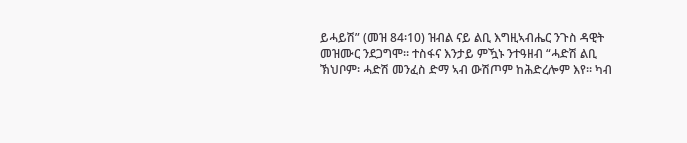ይሓይሽ” (መዝ 84፡10) ዝብል ናይ ልቢ እግዚኣብሔር ንጉስ ዳዊት መዝሙር ንደጋግሞ። ተስፋና እንታይ ምዃኑ ንተዓዘብ “ሓድሽ ልቢ ኽህቦም፡ ሓድሽ መንፈስ ድማ ኣብ ውሽጦም ከሕድረሎም እየ። ካብ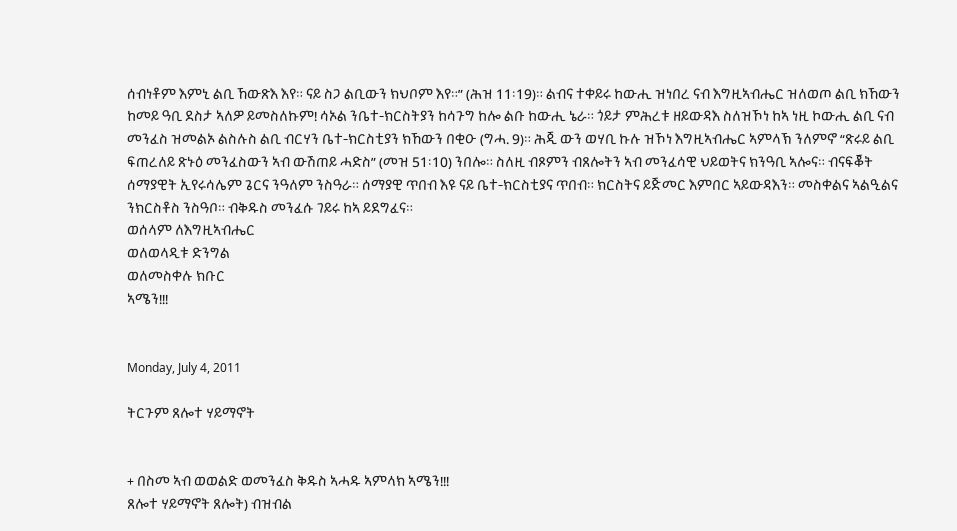ሰብነቶም እምኒ ልቢ ኸውጽእ እየ። ናይ ስጋ ልቢውን ክህቦም እየ።” (ሕዝ 11፡19)። ልብና ተቀይሩ ከውሒ ዝነበረ ናብ እግዚኣብሔር ዝለወጦ ልቢ ክኸውን ከመይ ዓቢ ደስታ ኣለዎ ይመስለኩም! ሳኦል ንቤተ-ክርስትያን ከሳጉግ ከሎ ልቡ ከውሒ ኔራ። ጎይታ ምሕረቱ ዘይውዳእ ስለዝኾነ ከኣ ነዚ ኮውሒ ልቢ ናብ መንፈስ ዝመልኦ ልስሉስ ልቢ ብርሃን ቤተ-ክርስቲያን ክኸውን በቂዑ (ግሓ. 9)። ሕጂ ውን ወሃቢ ኩሉ ዝኾነ እግዚኣብሔር ኣምላኽ ንለምኖ “ጽሩይ ልቢ ፍጠረለይ ጽኑዕ መንፈስውን ኣብ ውሽጠይ ሓድስ” (መዝ 51፡10) ንበሎ። ስለዚ ብጾምን ብጸሎትን ኣብ መንፈሳዊ ህይወትና ክንዓቢ ኣሎና። ብናፍቖት ሰማያዊት ኢየሩሳሌም ጌርና ንዓለም ንስዓራ። ሰማያዊ ጥበብ እዩ ናይ ቤተ-ክርስቲያና ጥበብ። ክርስትና ይጅመር እምበር ኣይውዳእን። መስቀልና ኣልዒልና ንክርስቶስ ንስዓቦ። ብቅዱስ መንፈሱ ገይሩ ከኣ ይደግፈና።
ወሰላም ለእግዚኣብሔር
ወለወላዲቱ ድንግል
ወለመስቀሉ ክቡር
ኣሜን!!!


Monday, July 4, 2011

ትርጉም ጸሎተ ሃይማኖት


+ በስመ ኣብ ወወልድ ወመንፈስ ቅዱስ ኣሓዱ ኣምላክ ኣሜን!!!
ጸሎተ ሃይማኖት ጸሎት) ብዝብል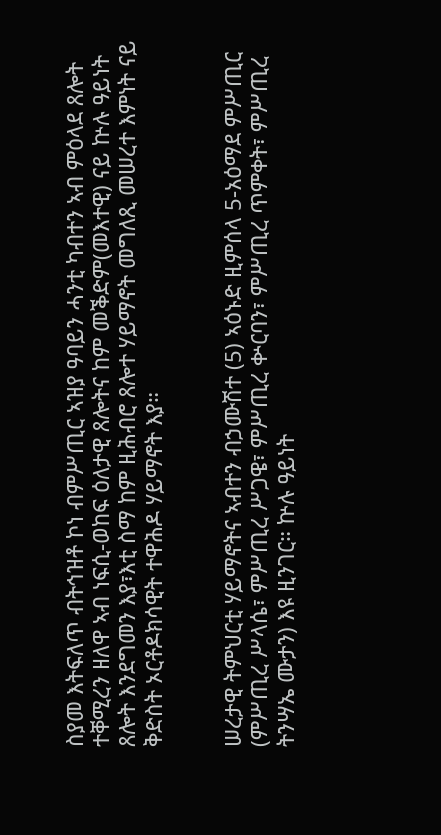ስያመ እትፍለጥ ብትኅዝቶ ኮነ ብምሥጢር ኣዝያ ዓባይን ሓንቲ ካብተን ኣብ ምዕላደ ጸሎት ተቐሚረን ዘለዋ ኣብ ነፍሲ-ወከፍ ዕለታዊ ጸሎትና ከም መቕድም(መእተዊ) ናይ ኵሉ ዓይነት ጸሎት እንደግመን እያ፣እቲ ስማ ከም ዚሕብሮ ጸሎተ ሃይማኖት መግለጺ መሠረተ እምነት ናይ ቅድስት ኦርቶዶክሳዊት ተዋሕዶ ሃይማኖት እያ።


ሠረታዊ ትምህርቲ ሃይማኖትና ኣብተን ብኃሙሽተ (5) ኣዕኑድ ዚምሰላ 5-አዕማደ ምሥጢር (ምሥጢረ ሥላሴ፣ ምሥጢረ ሥጋዌ፣ ምሥጢረ ቍርባን፣ ምሥጢረ ጥምቀት፣ ምሥጢረ ትንሣኤ ሙታን) እዩ ዚንገር። ኵሉ ዓይነት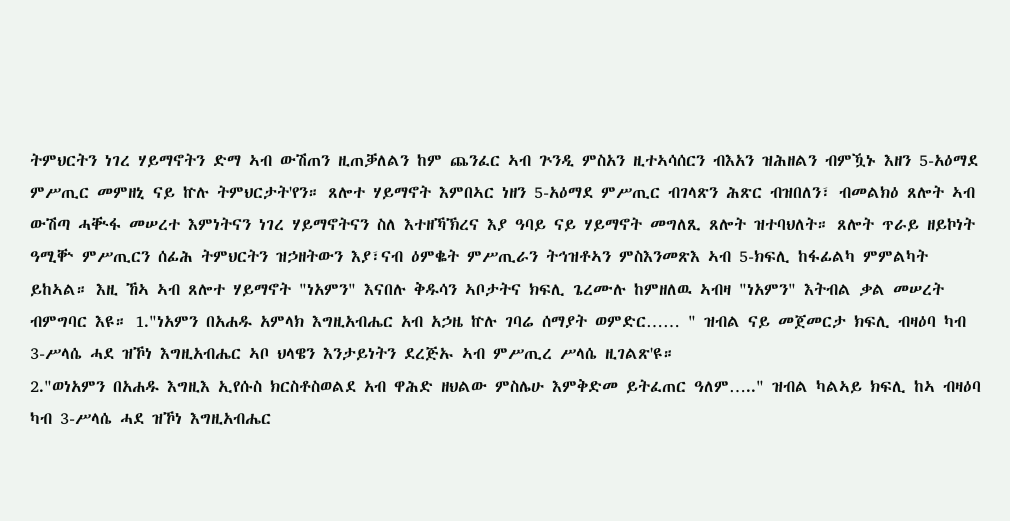ትምህርትን ነገረ ሃይማኖትን ድማ ኣብ ውሽጠን ዚጠቓለልን ከም ጨንፈር ኣብ ጕንዲ ምስአን ዚተኣሳሰርን ብእአን ዝሕዘልን ብምዃኑ እዘን 5-አዕማደ ምሥጢር መምዘኒ ናይ ኵሉ ትምህርታት'የን። ጸሎተ ሃይማኖት እምበኣር ነዘን 5-አዕማደ ምሥጢር ብገላጽን ሕጽር ብዝበለን፣ ብመልክዕ ጸሎት ኣብ ውሽጣ ሓቚፋ መሠረተ እምነትናን ነገረ ሃይማኖትናን ስለ እተዘኻኽረና እያ ዓባይ ናይ ሃይማኖት መግለጺ ጸሎት ዝተባህለት። ጸሎት ጥራይ ዘይኮነት ዓሚቝ ምሥጢርን ሰፊሕ ትምህርትን ዝኃዘትውን እያ፣ናብ ዕምቈት ምሥጢራን ትኅዝቶኣን ምስእንመጽእ ኣብ 5-ክፍሊ ከፋፊልካ ምምልካት ይከኣል። እዚ ኸኣ ኣብ ጸሎተ ሃይማኖት "ነአምን" እናበሉ ቅዱሳን ኣቦታትና ክፍሊ ጌረሙሉ ከምዘለዉ ኣብዛ "ነአምን" እትብል ቃል መሠረት ብምግባር እዩ። 1."ነአምን በአሐዱ አምላክ እግዚአብሔር አብ አኃዜ ኵሉ ገባሬ ሰማያት ወምድር…… " ዝብል ናይ መጀመርታ ክፍሊ ብዛዕባ ካብ 3-ሥላሴ ሓደ ዝኾነ እግዚአብሔር ኣቦ ህላዌን እንታይነትን ደረጅኡ ኣብ ምሥጢረ ሥላሴ ዚገልጽ'ዩ።
2."ወነአምን በአሐዱ እግዚእ ኢየሱስ ክርስቶስወልደ አብ ዋሕድ ዘህልው ምስሌሁ እምቅድመ ይትፈጠር ዓለም….." ዝብል ካልኣይ ክፍሊ ከኣ ብዛዕባ ካብ 3-ሥላሴ ሓደ ዝኾነ እግዚአብሔር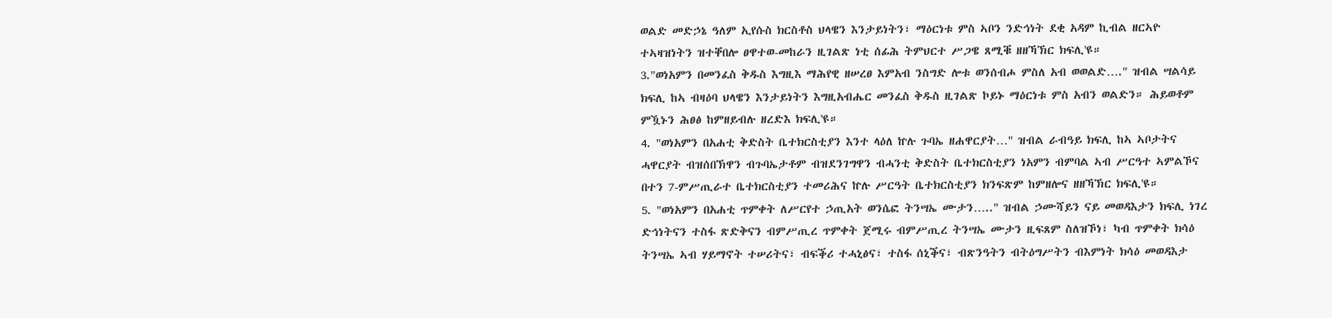ወልድ መድኃኔ ዓለም ኢየሱስ ክርስቶስ ህላዌን እንታይነትን፣ ማዕርነቱ ምስ ኣቦን ንድኅነት ደቂ አዳም ኪብል ዘርኣዮ ተኣዛዝነትን ዝተቐበሎ ፀዋተወ-መከራን ዚገልጽ ነቲ ሰፊሕ ትምህርተ ሥጋዌ ጸሚቑ ዘዘኻኽር ክፍሊ'ዩ።
3."ወነአምን በመንፈስ ቅዱስ እግዚእ ማሕየዊ ዘሠረፀ እምአብ ንስግድ ሎቱ ወንሰብሖ ምስለ አብ ወወልድ…." ዝብል ሣልሳይ ክፍሊ ከኣ ብዛዕባ ህላዌን እንታይነትን እግዚአብሔር መንፈስ ቅዱስ ዚገልጽ ኮይኑ ማዕርነቱ ምስ አብን ወልድን። ሕይወቶም ምዃኑን ሕፀፅ ከምዘይብሉ ዘረድእ ክፍሊ'ዩ።
4. "ወነአምን በአሐቲ ቅድስት ቤተክርስቲያን እንተ ላዕለ ኵሉ ጉባኤ ዘሐዋርያት…" ዝብል ራብዓይ ክፍሊ ከኣ ኣቦታትና ሓዋርያት ብዝሰበኽዋን ብጉባኤታቶም ብዝደንገግዋን ብሓንቲ ቅድስት ቤተክርስቲያን ነአምን ብምባል ኣብ ሥርዓተ ኣምልኾና በተን 7-ምሥጢራተ ቤተክርስቲያን ተመሪሕና ኵሉ ሥርዓት ቤተክርስቲያን ክንፍጽም ከምዘሎና ዘዘኻኽር ክፍሊ'ዩ።
5. "ወነአምን በአሐቲ ጥምቀት ለሥርየተ ኃጢአት ወንሴፎ ትንሣኤ ሙታን….." ዝብል ኃሙሻይን ናይ መወዳእታን ክፍሊ ነገረ ድኅነትናን ተስፋ ጽድቅናን ብምሥጢረ ጥምቀት ጀሚሩ ብምሥጢረ ትንሣኤ ሙታን ዚፍጸም ስለዝኾነ፣ ካብ ጥምቀት ክሳዕ ትንሣኤ ኣብ ሃይማኖት ተሠሪትና፣ ብፍቕሪ ተሓኒፅና፣ ተስፋ ሰኒቕና፣ ብጽንዓትን ብትዕግሥትን ብእምነት ክሳዕ መወዳእታ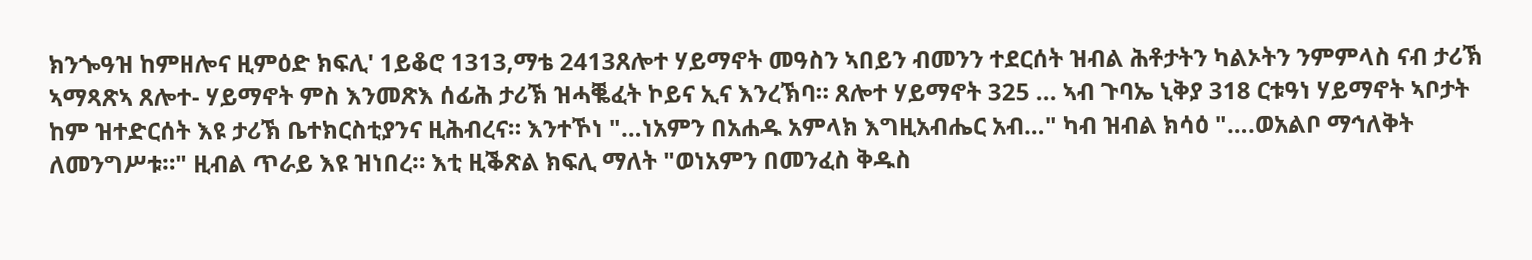ክንጐዓዝ ከምዘሎና ዚምዕድ ክፍሊ' 1ይቆሮ 1313,ማቴ 2413ጸሎተ ሃይማኖት መዓስን ኣበይን ብመንን ተደርሰት ዝብል ሕቶታትን ካልኦትን ንምምላስ ናብ ታሪኽ ኣማጻጽኣ ጸሎተ- ሃይማኖት ምስ እንመጽእ ሰፊሕ ታሪኽ ዝሓቘፈት ኮይና ኢና እንረኽባ። ጸሎተ ሃይማኖት 325 ... ኣብ ጉባኤ ኒቅያ 318 ርቱዓነ ሃይማኖት ኣቦታት ከም ዝተድርሰት እዩ ታሪኽ ቤተክርስቲያንና ዚሕብረና። እንተኾነ "…ነአምን በአሐዱ አምላክ እግዚአብሔር አብ…" ካብ ዝብል ክሳዕ "….ወአልቦ ማኅለቅት ለመንግሥቱ።" ዚብል ጥራይ እዩ ዝነበረ። እቲ ዚቕጽል ክፍሊ ማለት "ወነአምን በመንፈስ ቅዱስ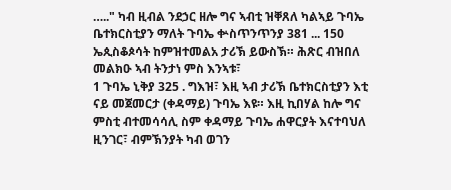….." ካብ ዚብል ንደኃር ዘሎ ግና ኣብቲ ዝቐጸለ ካልኣይ ጉባኤ ቤተክርስቲያን ማለት ጉባኤ ቍስጥንጥንያ 381 ... 150 ኤጲስቆጶሳት ከምዝተመልአ ታሪኽ ይውስኽ። ሕጽር ብዝበለ መልክዑ ኣብ ትንታነ ምስ እንኣቱ፣
1 ጉባኤ ኒቅያ 325 . ግእዝ፣ እዚ ኣብ ታሪኽ ቤተክርስቲያን እቲ ናይ መጀመርታ (ቀዳማይ) ጉባኤ እዩ። እዚ ኪበሃል ከሎ ግና ምስቲ ብተመሳሳሊ ስም ቀዳማይ ጉባኤ ሐዋርያት እናተባህለ ዚንገር፣ ብምኽንያት ካብ ወገን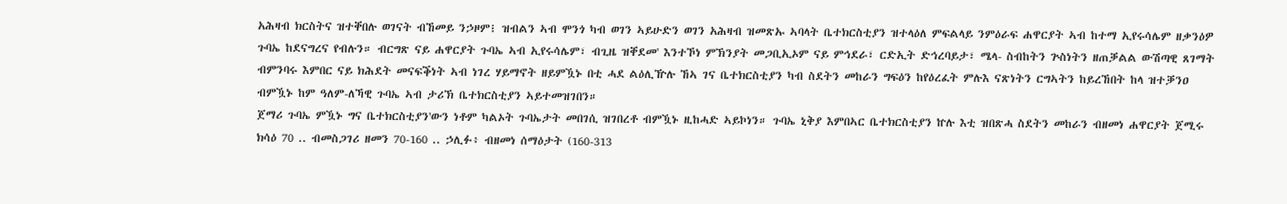አሕዛብ ክርስትና ዝተቐበሉ ወገናት ብኸመይ ንኃዞም፧ ዝብልን ኣብ ሞንጎ ካብ ወገን ኣይሁድን ወገን አሕዛብ ዝመጽኡ ኣባላት ቤተክርስቲያን ዝተላዕለ ምፍልላይ ንምዕራፍ ሐዋርያት ኣብ ከተማ ኢየሩሳሌም ዘቃንዕዎ ጉባኤ ከደናግረና የብሉን። ብርግጽ ናይ ሐዋርያት ጉባኤ ኣብ ኢየሩሳሌም፣ ብጊዜ ዝቐደመ' እንተኾነ ምኽንያት መጋቢኢኦም ናይ ምኅደራ፣ ርድኢት ድኅረባይታ፣ ሜላ- ስብከትን ጕስነትን ዘጠቓልል ውሽጣዊ ጸገማት ብምንባሩ እምበር ናይ ክሕደት መናፍቕነት ኣብ ነገረ ሃይማኖት ዘይምዃኑ በቲ ሓደ ልዕሊዅሉ ኸኣ ገና ቤተክርስቲያን ካብ ስደትን መከራን ግፍዕን ከየዕረፈት ምሉእ ናጽነትን ርግኣትን ከይረኸበት ከላ ዝተቓንዐ ብምዃኑ ከም ዓለም-ለኻዊ ጉባኤ ኣብ ታሪኽ ቤተክርስቲያን ኣይተመዝገበን።
ጀማሪ ጉባኤ ምዃኑ ግና ቤተክርስቲያን'ውን ነቶም ካልኦት ጉባኤታት መበገሲ ዝገበረቶ ብምዃኑ ዚከሓድ ኣይኮነን። ጉባኤ ኒቅያ እምበኣር ቤተክርስቲያን ኵሉ እቲ ዝበጽሓ ስደትን መከራን ብዘመነ ሐዋርያት ጀሚሩ ክሳዕ 70 .. ብመስጋገሪ ዘመን 70-160 .. ኃሊፉ፥ ብዘመነ ሰማዕታት (160-313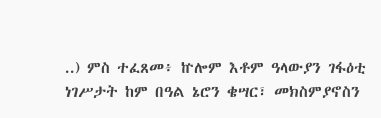..) ምስ ተፈጸመ፥ ኵሎም እቶም ዓላውያን ገፋዕቲ ነገሥታት ከም በዓል ኔሮን ቄሣር፣ መክስምያኖስን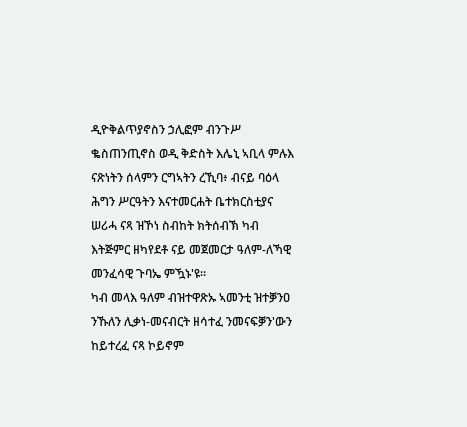ዲዮቅልጥያኖስን ኃሊፎም ብንጉሥ ቈስጠንጢኖስ ወዲ ቅድስት እሌኒ ኣቢላ ምሉእ ናጽነትን ሰላምን ርግኣትን ረኺባ፥ ብናይ ባዕላ ሕግን ሥርዓትን እናተመርሐት ቤተክርስቲያና ሠሪሓ ናጻ ዝኾነ ስብከት ክትሰብኽ ካብ እትጅምር ዘካየደቶ ናይ መጀመርታ ዓለም-ለኻዊ መንፈሳዊ ጉባኤ ምዃኑ'ዩ።
ካብ መላእ ዓለም ብዝተዋጽኡ ኣመንቲ ዝተቓንዐ ንኹለን ሊቃነ-መናብርት ዘሳተፈ ንመናፍቓን'ውን ከይተረፈ ናጻ ኮይኖም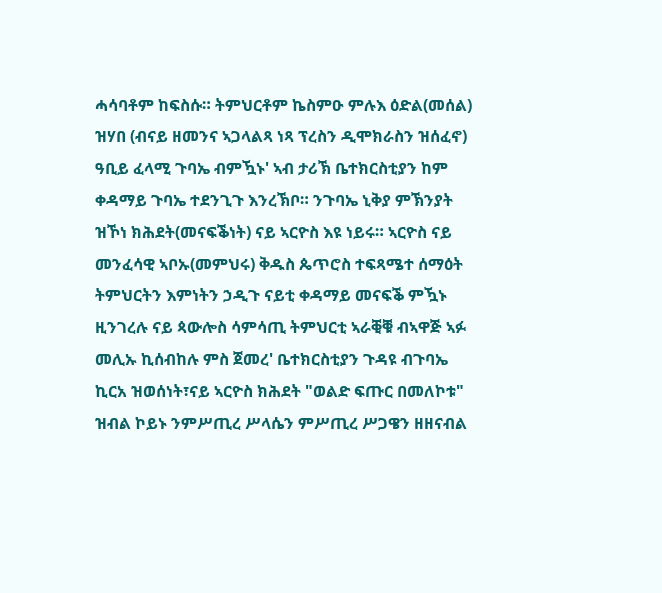ሓሳባቶም ከፍስሱ። ትምህርቶም ኬስምዑ ምሉእ ዕድል(መሰል) ዝሃበ (ብናይ ዘመንና ኣጋላልጻ ነጻ ፕረስን ዲሞክራስን ዝሰፈኖ) ዓቢይ ፈላሚ ጉባኤ ብምዃኑ' ኣብ ታሪኽ ቤተክርስቲያን ከም ቀዳማይ ጉባኤ ተደንጊጉ እንረኽቦ። ንጉባኤ ኒቅያ ምኽንያት ዝኾነ ክሕደት(መናፍቕነት) ናይ ኣርዮስ እዩ ነይሩ። ኣርዮስ ናይ መንፈሳዊ ኣቦኡ(መምህሩ) ቅዱስ ጴጥሮስ ተፍጻሜተ ሰማዕት ትምህርትን እምነትን ኃዲጉ ናይቲ ቀዳማይ መናፍቕ ምዃኑ ዚንገረሉ ናይ ጳውሎስ ሳምሳጢ ትምህርቲ ኣራቒቑ ብኣዋጅ ኣፉ መሊኡ ኪሰብከሉ ምስ ጀመረ' ቤተክርስቲያን ጉዳዩ ብጉባኤ ኪርአ ዝወሰነት፣ናይ ኣርዮስ ክሕደት "ወልድ ፍጡር በመለኮቱ" ዝብል ኮይኑ ንምሥጢረ ሥላሴን ምሥጢረ ሥጋዌን ዘዘናብል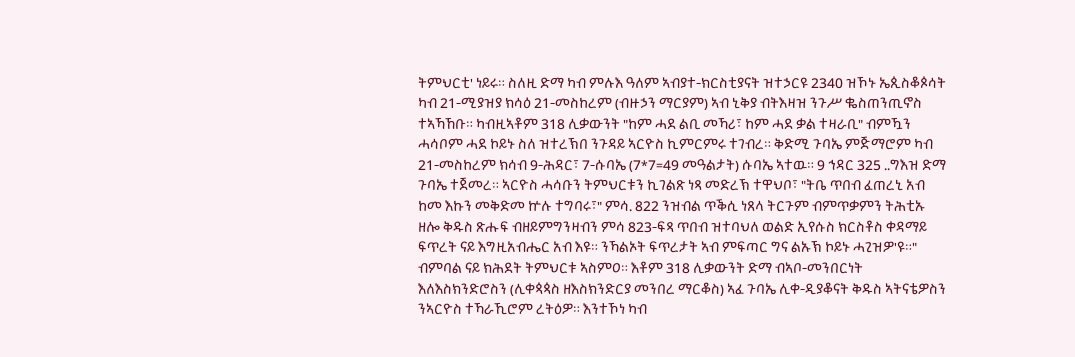ትምህርቲ' ነይሩ። ስለዚ ድማ ካብ ምሉእ ዓለም ኣብያተ-ክርስቲያናት ዝተኃርዩ 2340 ዝኾኑ ኤጲስቆጶሳት ካብ 21-ሚያዝያ ክሳዕ 21-መስከረም (ብዙኃን ማርያም) ኣብ ኒቅያ ብትእዛዝ ንጉሥ ቈስጠንጢኖስ ተኣኻኸቡ። ካብዚኣቶም 318 ሊቃውንት "ከም ሓደ ልቢ መኻሪ፣ ከም ሓደ ቃል ተዛራቢ" ብምዃን ሓሳቦም ሓደ ኮይኑ ስለ ዝተረኽበ ንጉዳይ ኣርዮስ ኪምርምሩ ተገብረ። ቅድሚ ጉባኤ ምጅማሮም ካብ 21-መስከረም ክሳብ 9-ሕዳር፣ 7-ሱባኤ (7*7=49 መዓልታት) ሱባኤ ኣተዉ። 9 ኅዳር 325 ..ግእዝ ድማ ጉባኤ ተጀመረ። ኣርዮስ ሓሳቡን ትምህርቱን ኪገልጽ ነጻ መድረኽ ተዋህቦ፣ "ትቤ ጥበብ ፈጠረኒ አብ ከመ እኩን መቅድመ ኵሉ ተግባሩ፣" ምሳ. 822 ንዝብል ጥቕሲ ነጸላ ትርጉም ብምጥቃምን ትሕቲኡ ዘሎ ቅዱስ ጽሑፍ ብዘይምግንዛብን ምሳ 823-ፍጻ ጥበብ ዝተባህለ ወልድ ኢየሱስ ክርስቶስ ቀዳማይ ፍጥረት ናይ እግዚአብሔር አብ እዩ። ንኻልኦት ፍጥረታት ኣብ ምፍጣር ግና ልኡኽ ኮይኑ ሓጊዝዎ'ዩ።" ብምባል ናይ ክሕደት ትምህርቱ ኣስምዐ። እቶም 318 ሊቃውንት ድማ ብኣቦ-መንበርነት እለእስክንድሮስን (ሊቀጳጳስ ዘእስክንድርያ መንበረ ማርቆስ) ኣፈ ጉባኤ ሊቀ-ዲያቆናት ቅዱስ ኣትናቴዎስን ንኣርዮስ ተኻራኺሮም ረትዕዎ። እንተኾነ ካብ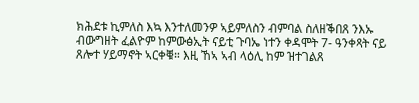ክሕደቱ ኪምለስ እኳ እንተለመንዎ ኣይምለስን ብምባል ስለዘቕበጸ ንእኡ ብውግዘት ፈልዮም ከምውፅኢት ናይቲ ጉባኤ ነተን ቀዳሞት 7- ዓንቀጻት ናይ ጸሎተ ሃይማኖት ኣርቀቑ። እዚ ኸኣ ኣብ ላዕሊ ከም ዝተገልጸ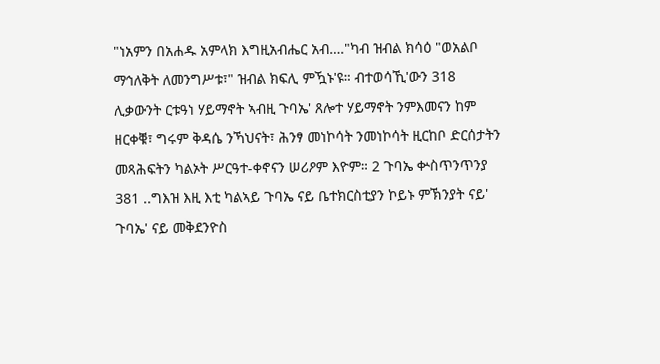"ነአምን በአሐዱ አምላክ እግዚአብሔር አብ…."ካብ ዝብል ክሳዕ "ወአልቦ ማኅለቅት ለመንግሥቱ፣" ዝብል ክፍሊ ምዃኑ'ዩ። ብተወሳኺ'ውን 318 ሊቃውንት ርቱዓነ ሃይማኖት ኣብዚ ጉባኤ' ጸሎተ ሃይማኖት ንምእመናን ከም ዘርቀቑ፣ ግሩም ቅዳሴ ንኻህናት፣ ሕንፃ መነኮሳት ንመነኮሳት ዚርከቦ ድርሰታትን መጻሕፍትን ካልኦት ሥርዓተ-ቀኖናን ሠሪዖም እዮም። 2 ጉባኤ ቍስጥንጥንያ 381 ..ግእዝ እዚ እቲ ካልኣይ ጉባኤ ናይ ቤተክርስቲያን ኮይኑ ምኽንያት ናይ' ጉባኤ' ናይ መቅደንዮስ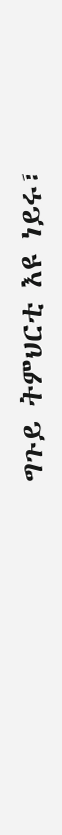ግጉይ ትምህርቲ እዩ ነይሩ፣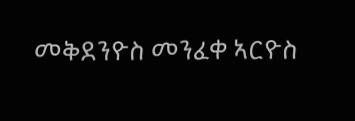መቅደንዮስ መንፈቀ ኣርዮስ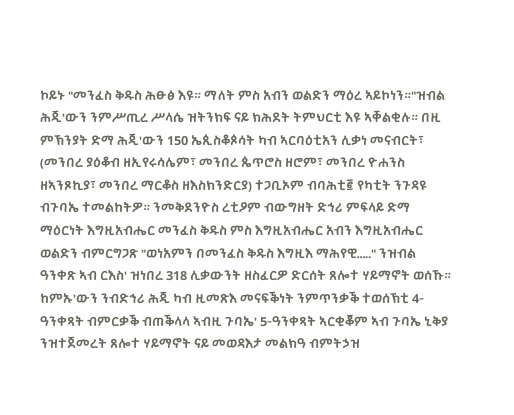ኮይኑ "መንፈስ ቅዱስ ሕፁፅ እዩ። ማለት ምስ አብን ወልድን ማዕረ ኣይኮነን።"ዝብል ሕጂ'ውን ንምሥጢረ ሥላሴ ዝትንክፍ ናይ ክሕደት ትምህርቲ እዩ ኣቐልቂሉ። በዚ ምኽንያት ድማ ሕጂ'ውን 150 ኤጲስቆጶሳት ካብ ኣርባዕቲአን ሊቃነ መናብርት፣ (መንበረ ያዕቆብ ዘኢየሩሳሌም፣ መንበረ ጴጥሮስ ዘሮም፣ መንበረ ዮሐንስ ዘኣንጾኪያ፣ መንበረ ማርቆስ ዘእስክንድርያ) ተጋቢኦም ብባሕቲ፪ የካቲት ንጉዳዩ ብጉባኤ ተመልከትዎ። ንመቅደንዮስ ረቲዖም ብውግዘት ድኅሪ ምፍላይ ድማ ማዕርነት እግዚአብሔር መንፈስ ቅዱስ ምስ እግዚአብሔር አብን እግዚአብሔር ወልድን ብምርግጋጽ "ወነአምን በመንፈስ ቅዱስ እግዚእ ማሕየዊ….." ንዝብል ዓንቀጽ ኣብ ርእስ' ዝነበረ 318 ሊቃውንት ዘስፈርዎ ድርሰት ጸሎተ ሃይማኖት ወሰኹ። ከምኡ'ውን ንብድኅሪ ሕጂ ካብ ዚመጽእ መናፍቕነት ንምጥንቃቕ ተወሰኽቲ 4-ዓንቀጻት ብምርቃቕ ብጠቕላላ ኣብዚ ጉባኤ' 5-ዓንቀጻት ኣርቂቖም ኣብ ጉባኤ ኒቅያ ንዝተጀመረት ጸሎተ ሃይማኖት ናይ መወዳእታ መልክዓ ብምትኃዝ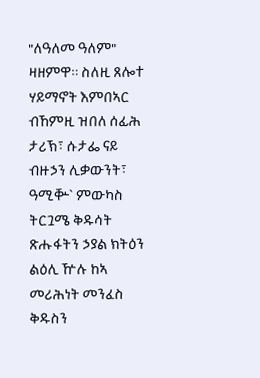"ለዓለመ ዓለም" ዛዘምዋ። ስለዚ ጸሎተ ሃይማኖት እምበኣር ብኸምዚ ዝበለ ሰፊሕ ታሪኽ፣ ሱታፌ ናይ ብዙኃን ሊቃውንት፣ ዓሚቝ` ምውካስ ትርጓሜ ቅዱሳት ጽሑፋትን ኃያል ክትዕን ልዕሊ ዅሉ ከኣ መሪሕነት መንፈስ ቅዱስን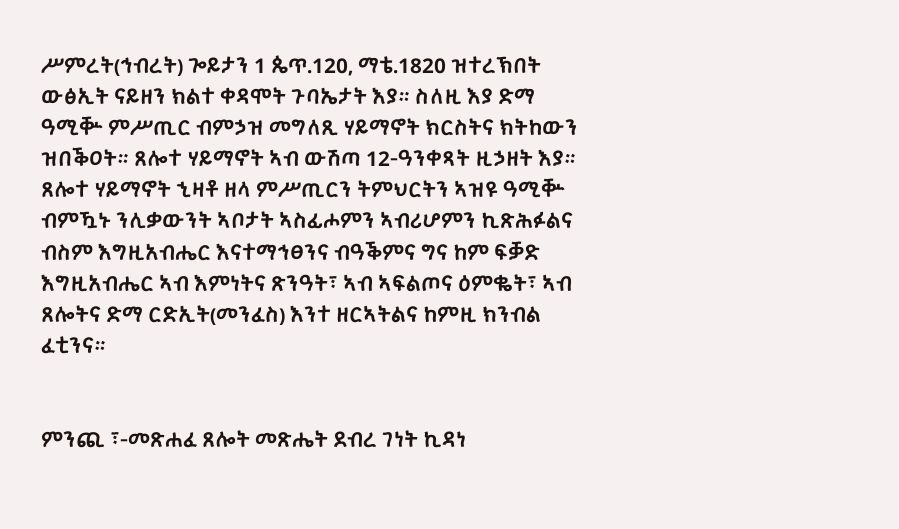ሥምረት(ኅብረት) ጐይታን 1 ጴጥ.120, ማቴ.1820 ዝተረኽበት ውፅኢት ናይዘን ክልተ ቀዳሞት ጉባኤታት እያ። ስለዚ እያ ድማ ዓሚቝ ምሥጢር ብምኃዝ መግለጺ ሃይማኖት ክርስትና ክትከውን ዝበቕዐት። ጸሎተ ሃይማኖት ኣብ ውሽጣ 12-ዓንቀጻት ዚኃዘት እያ። ጸሎተ ሃይማኖት ኂዛቶ ዘላ ምሥጢርን ትምህርትን ኣዝዩ ዓሚቝ ብምዃኑ ንሊቃውንት ኣቦታት ኣስፊሖምን ኣብሪሆምን ኪጽሕፉልና ብስም እግዚአብሔር እናተማኅፀንና ብዓቕምና ግና ከም ፍቓድ እግዚአብሔር ኣብ እምነትና ጽንዓት፣ ኣብ ኣፍልጦና ዕምቈት፣ ኣብ ጸሎትና ድማ ርድኢት(መንፈስ) እንተ ዘርኣትልና ከምዚ ክንብል ፈቲንና።


ምንጪ ፣-መጽሐፈ ጸሎት መጽሔት ደብረ ገነት ኪዳነ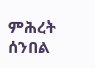ምሕረት ሰንበል